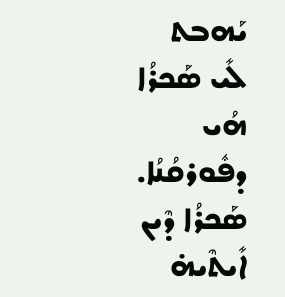ܝܰܗܒܬ ܠܺܝ ܣܰܟܪܳܐ ܗܳܝ ܕܦܽܘܪܩܳܢܳܐ. ܣܰܟܪܳܐ ܕܶܝܢ ܐܺܝܬܶܝܗ̇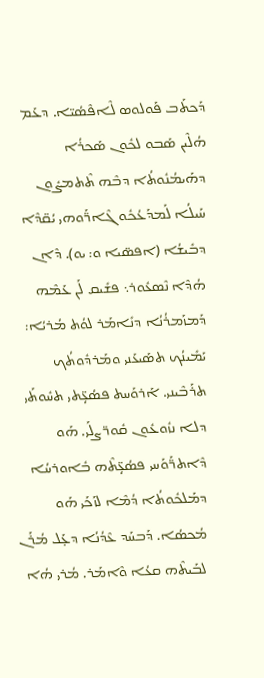ܕܰܟܬܰܒ ܦܰܘܠܘܣ ܠܶܐܦܶܣܳܝ̈ܐ. ܕܥܰܡ ܗܳܠܶܝܢ ܣܰܒܘ ܠܟܽܘܢ ܣܰܟܪܳܐ ܕܗܰܝܡܳܢܽܘܬܳܐ ܕܒܶܗ ܬܶܬܡܨܽܘܢ ܚܰܝܠܳܐ ܠܰܡܕܰܥܳܟܽܘ ܓܶܐܪ̈ܰܘܗܝ ܝܳܩ̈ܕܶܐ ܕܒܺܝܫܳܐ (ܐܦܣ̈ܝܐ ܘ: ܝܘ). ܕܶܐܢ ܗܳܕܶܐ ܢܶܣܥܽܘܪ܆ ܦܫܺܝܩ ܠܰܢ ܥܰܡܶܗ ܕܰܡܙܰܡܪܳܢܳܐ ܕܢܺܐܡܰܪ ܠܘܳܬ ܡܳܪܝܳܐ:
ܝܰܡܺܝܢܳܟ ܬܣܰܝܥܰܢܝ ܘܡܰܪܕܽܘܬܳܟ ܬܪܰܒܶܝܢܝ. ܐܰܪܘܰܚܬ ܦܣܳܥܴ̈ܬܝ ܬܚܽܘܬܰܝ ܕܠܐ ܢܙܽܘܥܽܘܢ ܩܽܘܪ̈ܨܠܰܝ. ܗܰܘ ܕܶܐܬܪ̈ܰܘܰܚܝ ܦܣܳܥܴ̈ܬܶܗ ܒܽܐܘܪܚܳܐ ܕܡܰܠܟܽܘܬܳܐ ܕܳܡܶܐ ܠܙܰܟܰܝ ܗܰܘ ܡܳܟܣܳܐ. ܕܰܒܚܰܕ ܥܶܕܳܢܳܐ ܕܥ̣ܰܠ ܡܳܪܰܢ ܠܒܰܝܬܶܗ ܩܥܳܐ ܘܶܐܡܰܪ. ܡܳܪܝ ܗܳܐ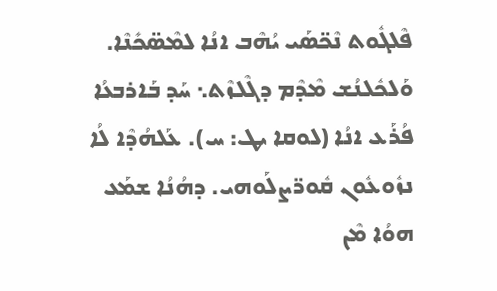ܦܶܠܓܽܘܬ ܢܶܟ̈ܣܰܝ ܝܳܗܶܒ ܐܢܳܐ ܠܡܶܣ̈ܟܺܢܶܐ. ܘܰܠܟܽܠܢܳܫ ܡܶܕܶܡ ܕܓܶܠܙܶܬ܆ ܚܰܕ ܒܰܐܪܒܥܳܐ ܦܳܪܰܥ ܐܢܳܐ (ܠܘܩܐ ܝܛ: ܚ). ܥܰܠܗܳܕܶܐ ܠܳܐ ܢܙܽܘܥܽܘܢ ܩܽܘܪ̈ܨܠܰܘܗܝ. ܕܗܳܢܳܐ ܫܡܰܥ ܗܘܳܐ ܡܶܢ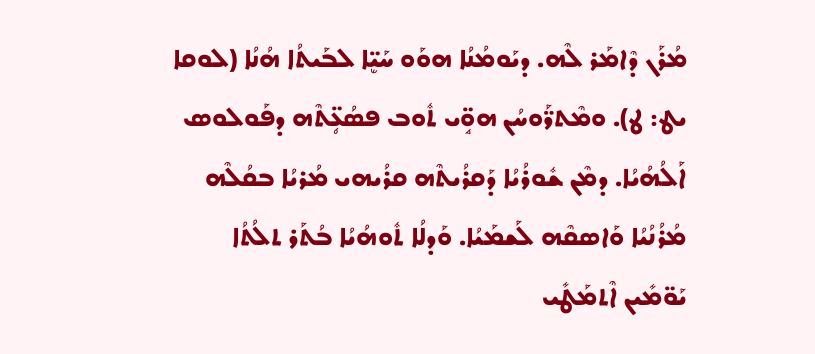ܡܳܪܰܢ ܕܶܐܡܰܪ ܠܶܗ. ܕܝܰܘܡܳܢܳܐ ܗܘܰܘ ܚܰܝܷ̈ܐ ܠܒܰܝܬܳܐ ܗܳܢܳܐ (ܠܘܩܐ ܝܛ: ܛ). ܘܡܶܬܪ̈ܰܘܚܳܢ ܗܘܱ̈ܝ ܬܽܘܒ ܦܣܳܥܴ̈ܬܶܗ ܕܦܰܘܠܘܣ ܐܰܠܳܗܳܝܳܐ. ܕܡܶܢ ܫܽܘܪܳܝܳܐ ܕܰܩܪܳܝܬܶܗ ܩܪܳܝܗܝ ܡܳܪܝܳܐ ܒܩܳܠܶܗ ܡܳܪܳܢܳܝܳܐ ܘܰܐܣܩܶܗ ܠܰܫܡܰܝܳܐ. ܘܰܕܠܳܐ ܬܽܘܗܳܝܳܐ ܒܳܬܰܪ ܬܠܳܬܳܐ ܝܰܘ̈ܡܺܝܢ ܐܶܬܡܰܛܺܝ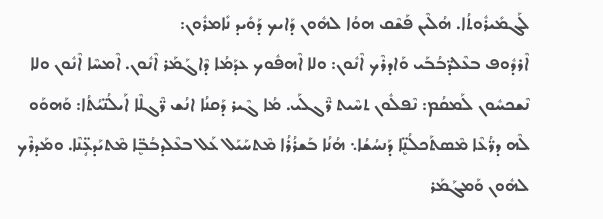ܠܰܓܡܺܝܪܽܘܬܳܐ. ܗܳܠܶܝܢ ܦܰܫܶܩ ܗܘܳܐ ܠܗܽܘܢ ܕܰܐܝܟ ܕܰܘܺܝܕ ܢܺܐܡܪܽܘܢ:
ܐܶܪܕܽܘܦ ܒܥܶܠܕ̈ܒܳܒܰܝ ܘܰܐܕܪܶܟ ܐܶܢܽܘܢ: ܘܠܐ ܐܶܗܦܽܘܟ ܥܕܰܡܳܐ ܕܶܐܓܰܡܰܪ ܐܶܢܽܘܢ. ܐܶܡܚܶܐ ܐܶܢܽܘܢ ܘܠܐ ܢܶܫܟܚܽܘܢ ܠܰܡܩܳܡ: ܢܶܦܠܽܘܢ ܬܚܶܝܬ ܪ̈ܶܓܠܰܝ. ܡܳܐ ܓܶܝܪ ܕܰܩܢܳܐ ܐܢܳܫ ܪ̈ܶܓܠܶܐ ܐܰܝܠܳܢ̈ܝܳܬܳܐ: ܘܰܗܘܰܘ ܠܶܗ ܕܪ̈ܳܥܶܐ ܡܶܣܬܰܟܠܳܢܷ̈ܐ ܕܰܢܚܳܫܳܐ܆ ܗܳܢܳܐ ܒܰܫܪܳܪܳܐ ܡܶܬܚܰܝܰܠ ܥܰܠ ܒܥܶܠܕܒܳܒܷ̈ܐ ܡܶܬܝܰܕܥܴ̈ܢܶܐ. ܘܡܰܕܪܶܟ ܠܗܽܘܢ ܘܰܡܓܰܡܰܪ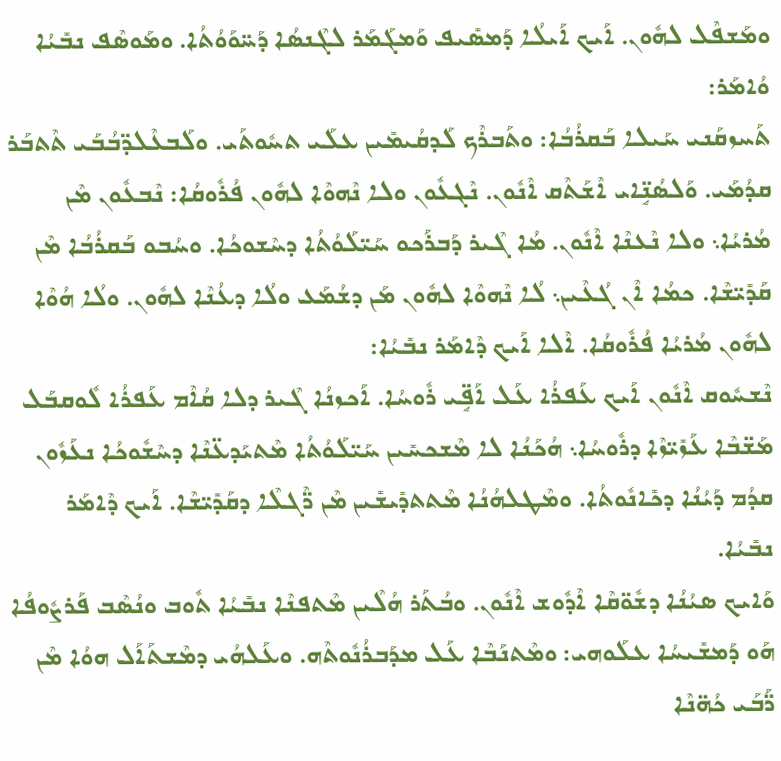ܘܡܰܫܦܶܠ ܠܗܽܘܢ. ܐܰܝܟ ܐܰܝܠܳܐ ܕܰܡܣܺܝܦ ܘܰܡܓܰܡܰܪ ܠܓܶܢܣܳܐ ܕܰܚ̈ܘܰܘܳܬܳܐ. ܘܡܰܘܣܶܦ ܢܒܺܝܳܐ ܘܳܐܡܰܪ:
ܬܰܚܙܩܰܢܝ ܚܰܝܠܐ ܒܰܩܪܳܒܳܐ: ܘܬܰܒܪܶܟ ܠܰܕܩܳܝܡܺܝܢ ܥܠܰܝ ܬܚܽܘܬܰܝ. ܘܠܰܒܥܶܠܕ̈ܒܳܒܰܝ ܬܶܬܒܰܪ ܩܕܳܡܰܝ. ܘܰܠܣܳܢܱ̈ܐܝ ܐܶܫܰܬܶܩ ܐܶܢܽܘܢ. ܢܶܓܥܽܘܢ ܘܠܐ ܢܶܗܘܶܐ ܠܗܽܘܢ ܦܳܪܽܘܩܳܐ: ܢܶܒܥܽܘܢ ܡܶܢ ܡܳܪܝܳܐ܆ ܘܠܐ ܢܶܥܢܶܐ ܐܶܢܽܘܢ. ܡܳܐ ܓܶܝܪ ܕܰܒܪܰܟܘ ܚܰܝ̈ܠܰܘܳܬܳܐ ܕܚܶܫܘܟܳܐ. ܘܚܳܒܘ ܒܰܩܪܳܒܳܐ ܡܶܢ ܩܰܕܺܝ̈ܫܶܐ. ܟܡܳܐ ܐܶܢ ܓܳܥܶܝܢ܆ ܠܳܐ ܢܶܗܘܶܐ ܠܗܽܘܢ ܡܰܢ ܕܫܳܡܰܥ ܘܠܳܐ ܕܥܳܢܶܐ ܠܗܽܘܢ. ܘܠܳܐ ܗܳܘܶܐ ܠܗܽܘܢ ܡܳܪܝܳܐ ܦܳܪܽܘܩܳܐ. ܐܶܠܐ ܐܰܝܟ ܕܶܐܡܰܪ ܢܒܺܝܳܐ:
ܢܶܫܚܽܘܩ ܐܶܢܽܘܢ ܐܰܝܟ ܥܰܦܪܳܐ ܥܰܠ ‌ܐܰܦܱ̈ܝ ܪܽܘܚܳܐ. ܐܰܟܙܢܳܐ ܓܶܝܪ ܕܠܐ ܩܳܐܶܡ ܥܰܦܪܳܐ ܠܽܘܩܒܰܠ ܡܰܫ̈ܒܶܐ ܥܰܙܺܝ̈ܙܶܐ ܕܪܽܘܚܳܐ܆ ܗܳܟܰܢܳܐ ܠܐ ܡܶܫܟܚܺܝܢ ܚܰܝ̈ܠܰܘܳܬܳܐ ܡܶܬܝܰܕܥ̈ܢܶܐ ܕܚܶܫܽܘܟܳܐ ܢܥܰܙܽܘܢ ܩܕܳܡ ܕܰܝܳܢܳܐ ܕܟܺܐܢܽܘܬܳܐ. ܘܡܶܛܠܗܳܢܳܐ ܡܶܬܬܕܺܝܫܺܝܢ ܡܶܢ ܪ̈ܶܓܠܶܐ ܕܩܰܕܺܝ̈ܫܶܐ. ܐܰܝܟ ܕܶܐܡܰܪ ܢܒܺܝܳܐ.
ܘܰܐܝܟ ܣܝܳܢܳܐ ܕܫܽܘ̈ܩܶܐ ܐܶܕܽܘܫ ܐܶܢܽܘܢ. ܘܒܳܬܰܪ ܗܳܠܶܝܢ ܡܶܬܦܢܶܐ ܢܒܺܝܳܐ ܬܽܘܒ ܘܢܳܣܶܒ ܦܰܪܨܽܘܦܳܐ ܗܰܘ ܕܰܡܫܺܝܚܳܐ ܥܠܰܘܗܝ: ܘܡܶܬܢܰܒܶܐ ܥܰܠ ܡܕܰܒܪܳܢܽܘܬܶܗ. ܘܥܰܠܗܳܝ ܕܡܶܫܬܰܐܰܠ ܗܘܳܐ ܡܶܢ ܪ̈ܰܒܰܝ ܟܳܗ̈ܢܶܐ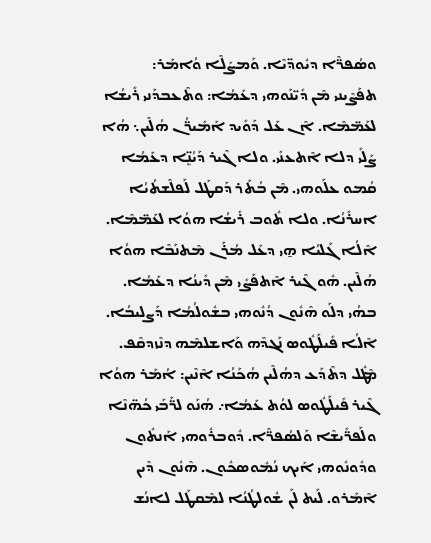ܘܣܳܦܪ̈ܶܐ ܕܝܽܘܕ̈ܝܶܐ. ܘܰܡܨܰܠܶܐ ܘܳܐܡܰܪ:
ܬܦܰܨܶܝܢܝ ܡܶܢ ܕܺܝ̈ܢܰܘܗܝ ܕܥܰܡܳܐ: ܘܬܶܥܒܕܰܢܝ ܪܺܝܫܳܐ ܠܥܰܡ̈ܡܶܐ. ܐܶܢ ܥܰܠ ܕܰܘܺܝܕ ܐܰܡܺܝܪ̈ܳܢ ܗܳܠܶܝܢ܆ ܗܳܐ ܨܰܠܺܝ ܕܠܐ ܐܶܬܥܢܺܝ. ܘܠܐ ܓܶܝܪ ܕܰܝܳܢܷ̈ܐ ܕܥܰܡܳܐ ܩܳܡܘ ܥܠܰܘܗܝ. ܡܶܢ ܒܳܬܰܪ ܕܰܩܛܰܠ ܠܰܦܠܶܫܬܳܝܳܐ ܐܚܪܺܢܳܐ. ܘܠܐ ܬܽܘܒ ܪܺܝܫܳܐ ܗܘܳܐ ܠܥܰܡ̈ܡܶܐ. ܐܶܠܳܐ ܓܰܠܝܳܐ ܗ̱ܝ ܕܥܰܠ ܡܳܪܰܢ ܡܶܬܢܰܒܶܐ ܗܘܳܐ ܗܳܠܶܝܢ. ܗܽܘ ܓܶܝܪ ܐܶܬܦܰܨܺܝ ܡܶܢ ܕܺܝܢܳܐ ܕܥܰܡܳܐ. ܒܗܳܝ ܕܠܰܘ ܗܶܢܽܘܢ ܕܳܢܽܘܗܝ ܒܫܽܘܠܳܡܳܐ ܕܰܨܠܝܒܳܐ. ܐܶܠܳܐ ܦܺܝܠܰܛܽܘܣ ܢܰܓܕܶܗ ܘܰܐܫܠܡܶܗ ܕܢܶܙܕܩܶܦ. ܡܶܛܽܠ ܕܬܶܕܰܥ ܕܗܳܠܶܝܢ ܗܳܟܰܢܳܐ ܐܶܢܶܝܢ: ܐܳܡܰܪ ܗܘܳܐ ܓܶܝܪ ܦܺܝܠܰܛܽܘܣ ܠܘܳܬ ܥܰܡܳܐ܇ ܗܳܢܰܘ ܠܪ̈ܰܒܰܝ ܟܳܗ̈ܢܶܐ ܘܠܰܦܪ̈ܺܝܫܶܐ ܘܰܠܣܳܦܪ̈ܶܐ. ܕܽܘܒܪܽܘܗܝ ܐܰܢܬܽܘܢ ܘܕܽܘܢܽܘܗܝ ܐܰܝܟ ܢܳܡܽܘܣܟܽܘܢ. ܗܶܢܽܘܢ ܕܶܝܢ ܐܶܡܰܪܘ. ܠܰܝܬ ܠܰܢ ܫܽܘܠܛܳܢܳܐ ܠܡܶܩܛܰܠ ܠܐܢܳܫ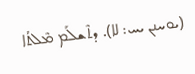(ܝܘܚܢܢ ܝܚ: ܠܐ). ܕܬܶܫܠܰܡ ܡܶܠܬܳܐ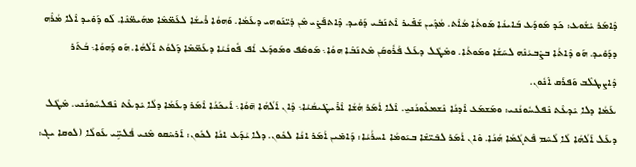ܕܶܐܡܰܪ ܝܶܫܽܘܥ: ܟܰܕ ܡܰܘܕܰܥ ܒܰܐܝܢܳܐ ܡܰܘܬܳܐ ܡܳܐܶܬ. ܡܳܕܶܝܢ ܫܰܦܺܝܪ ܐܶܬܢܰܒܺܝ ܕܰܘܺܝܕ. ܕܶܐܬܦܰܨܺܝ ܡܶܢ ܕܺܝ̈ܢܰܘܗܝ ܕܥܰܡܳܐ. ܘܰܗܘܳܐ ܪܺܝܫܳܐ ܠܥܰܡ̈ܡܶܐ ܡܗܰܝܡ̈ܢܶܐ. ܠܰܘ ܕܰܘܺܝܕ ܐܶܠܐ ܡܳܪܶܗ ܕܕܰܘܺܝܕ. ܗܰܘ ܕܶܐܬܳܐ ܒܨܶܒܝܳܢܶܗ ܠܚܰܫܳܐ ܘܡܰܘܬܳܐ. ܘܡܶܛܽܠ ܕܥܰܠ ܦܳܪܽܘܩܰܢ ܡܶܬܢܰܒܶܐ ܗܘܳܐ܆ ܡܰܘܣܶܦ ܘܡܰܘܕܰܥ ܐܳܦ ܦܽܘܢܳܝܳܐ ܕܥܰܡ̈ܡܶܐ ܕܰܠܘܳܬ ܐܰܠܳܗܳܐ. ܗܰܘ ܕܰܗܘܳܐ܆ ܒܳܬܰܪ ܕܶܐܨܛܠܶܒ ܘܰܦܪܰܩ ܐܶܢܽܘܢ.
ܥܰܡܳܐ ܕܠܐ ܝܶܕܥܶܬ ܢܶܦܠܚܽܘܢܳܢܝ: ܘܡܰܫܡܰܥ ܐܶܕܢܳܐ ܢܶܫܡܥܽܘܢܳܢܝ̱. ܐܶܠܐ ܐܳܡܰܪ ܗܳܫܳܐ ܐܶܪܺܝܛܺܝܩܳܝܳܐ܆ ܕܶܐܢ ܐܰܠܳܗܳܐ ܗ̄ܘܳܐ܆ ܐܰܝܟܰܢܳܐ ܐܶܡܰܪ ܕܥܰܡܳܐ ܕܠܳܐ ܝܶܕܥܶܬ ܢܶܦܠܚܽܘܢܳܢܝ. ܡܶܛܽܠ ܕܥܰܠ ܐܰܠܳܗܳܐ ܠܳܐ ܠܳܚܶܡ ܦܶܬܓܳܡܳܐ ܗܳܢܳܐ. ܘܶܐܢ ܐܳܡܰܪ ܠܒܺܝ̈ܫܶܐ ܒܝܰܘܡܳܐ ܐܚܪܳܝܳܐ: ܕܰܐܡܺܝܢ ܐܳܡܰܪ ܐܢܳܐ ܠܟܽܘܢ. ܕܠܐ ܝܳܕܰܥ ܐܢܳܐ ܠܟܽܘܢ: ܐܰܪܚܶܩܘ ܡܶܢܝ ܦܳܠܚܱ̈ܝ ܥܰܘܠܳܐ (ܠܘܩܐ ܝܓ: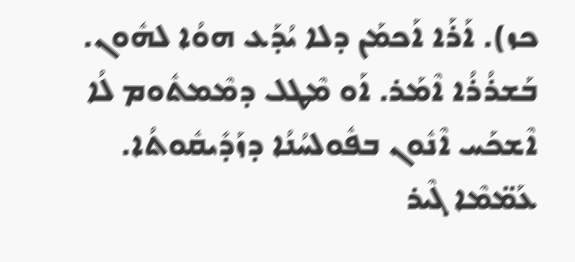ܟܙ). ܐܰܪܰܐ ܐܰܟܡܰܢ ܕܠܐ ܝܳܕܰܥ ܗܘܳܐ ܠܗܽܘܢ. ܒܰܫܪܳܪܳܐ ܐܶܡܰܪ. ܐܰܘ ܡܶܛܠ ܕܡܶܡܬܽܘܡ ܠܳܐ ܐܶܫܟܰܚ ܐܶܢܽܘܢ ܒܦܽܘܠܚܳܢܳܐ ܕܙܰܕܺܝܩܽܘܬܳܐ. ܥܰܡ̈ܡܶܐ ܓܶܝܪ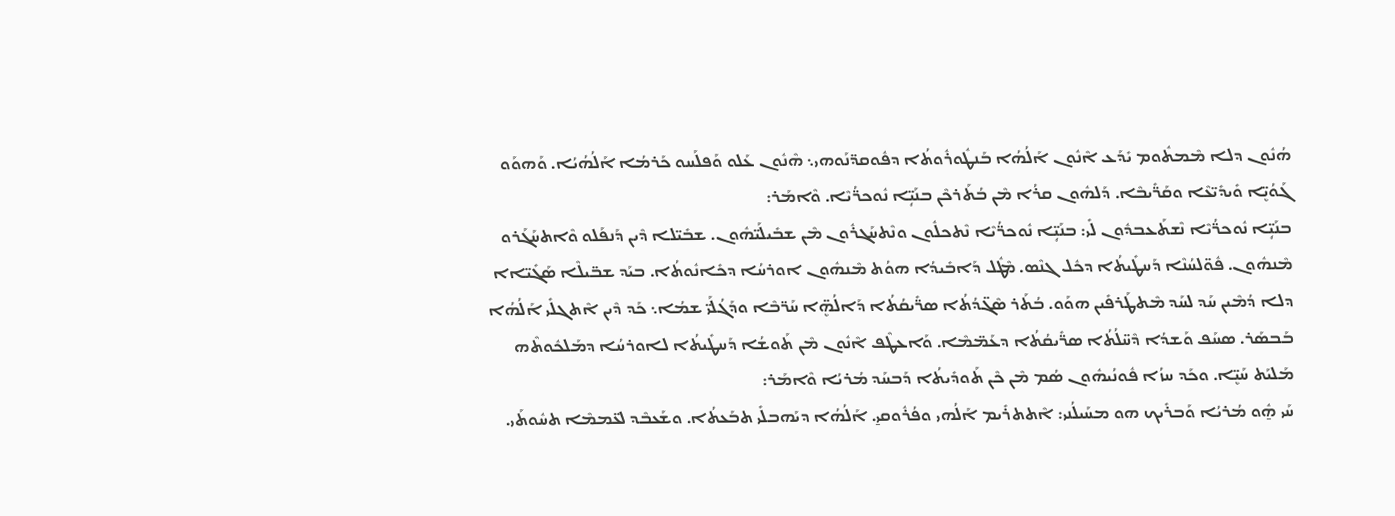ܗܳܢܽܘܢ ܕܠܐ ܡܶܡܬܽܘܡ ܝܺܕܰܥ ܐܶܢܽܘܢ ܐܰܠܳܗܳܐ ܒܰܢܛܽܘܪܽܘܬܳܐ ܕܦܽܘܩܕ̈ܢܰܘܗܝ܆ ܗܶܢܽܘܢ ܥܰܠܘ ܘܰܦܠܰܚܘ ܟܰܪܡܳܐ ܐܰܠܳܗܳܝܳܐ. ܘܰܗܘܰܘ ܓܰܘܳܝܷ̈ܐ ܘܺܝܕܺܝ̈ܥܶܐ ܘܩܰܪ̈ܺܝܒܶܐ. ܕܰܠܗܽܘܢ ܩܪܳܐ ܡܶܢ ܒܳܬܰܪܟܶܢ ܒܢܰܝܴ̈ܐ ܢܽܘܟܪ̈ܳܝܶܐ. ܘܶܐܡܰܪ:
ܒܢܰܝܴ̈ܐ ܢܽܘܟܪ̈ܳܝܶܐ ܢܶܫܬܰܥܒܕܽܘܢ ܠܺܝ: ܒܢܰܝܴ̈ܐ ܢܽܘܟܪ̈ܳܝܶܐ ܢܶܬܟܠܽܘܢ ܘܢܶܬܚܰܓܪܽܘܢ ܡܶܢ ܫܒܺܝܠܰܝ̈ܗܽܘܢ. ܫܒܺܝ̈ܠܐ ܕܶܝܢ ܕܰܢܦܰܠܘ ܘܶܐܬܚܰܓܰܪܘ ܡܶܢܗܽܘܢ. ܦܽܘ̈ܠܚܳܢܶܐ ܕܰܚܛܺܝܬܳܐ ܕܟܽܠ ܓܢܶܣ. ܡܶܛܽܠ ܕܰܐܒܺܝܕܳܐ ܗܘܳܬ ܡܶܢܗܽܘܢ ܐܘܪܚܳܐ ܕܟܺܐܢܽܘܬܳܐ. ܒܝܰܕ ܫܒ̈ܝܠܶܐ ܣܰܓܺܝ̈ܐܐ ܕܠܐ ܕܳܡܶܝܢ ܚܰܕ ܠܚܰܕ ܡܶܬܛܰܪܦܺܝܢ ܗܘܰܘ. ܒܳܬܰܪ ܣܶܓ̈ܕܳܬܳܐ ܣܪ̈ܺܝܩܳܬܳܐ ܕܰܐܠܳܗܷ̈ܐ ܚܰܪ̈ܒܶܐ ܘܕܰܓܳܠܰܝ̈ ܫܡܳܐ܆ ܟܰܕ ܕܶܝܢ ܐܶܬܓܠܺܝ ܐܰܠܳܗܳܐ ܒܰܒܣܰܪ. ܣܚܰܦ ܘܰܫܕܳܐ ܕܶܚ̈ܠܳܬܳܐ ܣܪ̈ܺܝܩܳܬܳܐ ܕܥܰܡ̈ܡܶܐ. ܘܰܐܥܛܶܦ ܐܶܢܽܘܢ ܡܶܢ ܬܰܘܫܳܐ ܕܰܚܛܺܝܬܳܐ ܠܐܘܪܚܳܐ ܕܡܰܠܟܽܘܬܶܗ ܡܰܠܝܰܬ ܚܰܝܷ̈ܐ. ܘܟܰܕ ܚܙܳܐ ܦܽܘܢܳܝܗܽܘܢ ܣܳܡ ܡܶܢ ܟܶܢ ܬܰܘܕܺܝܬܳܐ ܕܰܒܚܰܕ ܡܳܪܝܳܐ ܘܶܐܡܰܪ:
ܚܰܝ ܗ̱ܽܘ ܡܳܪܝܳܐ ܘܰܒܪܺܝܟ ܗܘ ܡܚܰܝܠܳܢܝ: ܐܶܬܬܪܺܝܡ ܐܰܠܳܗܝ ܘܦܳܪܽܘܩܝ̱. ܐܰܠܳܗܳܐ ܕܝܰܗܒܠܺܝ ܬܒܰܥܬܳܐ. ܘܫܰܥܒܶܕ ܠܥ̈ܡܡܶܐ ܬܚܽܘܬܰܝ.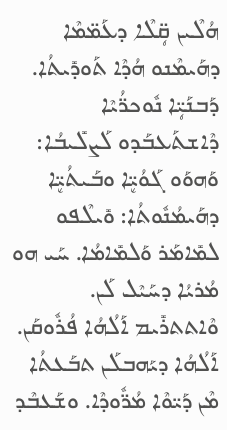ܗܳܠܶܝܢ ܩܴ̈ܠܶܐ ܕܥܰܡ̈ܡܶܐ ܕܗܰܝܡܶܢܘ ܗܳܕܶܐ ܬܰܘܕܺܝܬܳܐ. ܕܰܒܢܰܝܴ̈ܐ ܢܽܘܟܪ̈ܳܝܶܐ ܕܶܐܫܬܰܥܒܰܕܘ ܠܰܨܠܺܝܒܳܐ: ܘܰܗܘܰܘ ܓܰܘܳܝܷ̈ܐ ܘܒܰܝܬܳܝܷ̈ܐ ܕܗܰܝܡܳܢܽܘܬܳܐ: ܘܺܝܠܶܦܘ ܠܡܺܐܡܰܪ ܘܰܠܡܺܐܡܳܐ. ܚܰܝ ܗܘ ܡܳܪܝܳܐ ܕܚܰܝܶܠ ܠܰܢ. ܘܶܐܬܬܪܺܝܡ ܐܰܠܳܗܳܐ ܦܳܪܽܘܩܰܢ. ܐܰܠܳܗܳܐ ܕܝܰܗܒܠܰܢ ܬܒܰܥܬܳܐ ܡܶܢ ܕܰܝ̈ܘܶܐ ܡܳܪ̈ܽܘܕܶܐ. ܘܫܰܥܒܶܕ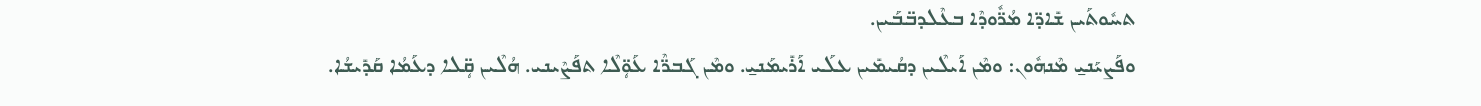ܬܚܽܘܬܰܝܢ ܫܺܐܕ̈ܐ ܡܳܪ̈ܽܘܕܶܐ ܒܥܶܠܕܒ̈ܒܰܝܢ.
ܘܦܰܨܝܰܢܝ̱ ܡܶܢܗܽܘܢ: ܘܡܶܢ ܐܰܝܠܶܝܢ ܕܩܳܝܡܺܝܢ ܥܠܰܝ ܐܰܪܺܝܡܰܢܝ̱. ܘܡܶܢ ܓܰܒܪ̈ܶܐ ܥܰܘܴ̈ܠܶܐ ܬܦܰܨܶܝܢܝ. ܗܳܠܶܝܢ ܩܴ̈ܠܐ ܕܥܰܡܳܐ ܩܰܕܺܝܫܳܐ.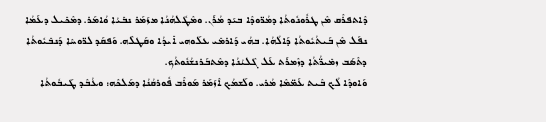ܕܶܐܬܦܪܶܩ ܡܶܢ ܛܪܽܘܢܽܘܬܳܐ ܕܡܳܪ̈ܘܕܶܐ ܒܝܰܕ ܡܳܪܰܢ. ܘܡܶܛܽܠܗܳܢܳܐ ܡܙܰܡܰܪ ܢܒܺܝܳܐ ܘܳܐܡܰܪ. ܕܡܶܟܺܝܠ ܕܥܰܡܳܐ ܢܦܰܠ ܡܶܢ ܒܰܝܬܳܝܽܘܬܳܐ ܕܰܐܠܳܗܳܐ. ܒܗܳܝ ܕܰܐܪܡܺܝ ܥܠܰܘܗܝ ܐܺܝܕܳܐ ܘܩܰܛܠܶܗ. ܘܰܦܩܰܕ ܠܪ̈ܘܚܶܐ ܕܰܢܒܺܝܽܘܬܳܐ ܕܬܶܣܰܒ ܙܡܺܝܪ̈ܳܬܳܐ ܕܙܶܡܪܰܬ ܥܰܠ ܓܶܠܝܳܢܳܐ ܕܡܶܬܒܰܪܢܫܳܢܽܘܬܳܟ.
ܘܰܐܘܕܶܐ ܠܳܟ ܒܶܝܬ ܥܰܡ̈ܡܶܐ ܡܳܪܝ. ܘܠܰܫܡܳܟ ܐܶܙܰܡܰܪ ܡܰܘܪܶܒ ܦܽܘܪܩܳܢܳܐ ܕܡܰܠܟܶܗ: ܘܥܳܒܶܕ ܛܰܝܒܽܘܬܳܐ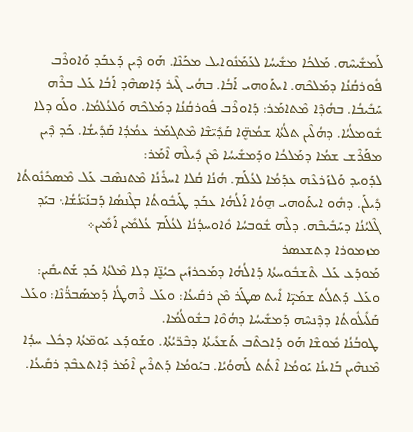ܠܰܡܫܺܝܚܶܗ. ܡܰܠܟܳܐ ܡܫܺܝܚܳܐ ܠܥܰܡܰܢܽܘܐܝܠ ܡܟܰܢܶܐ. ܗܰܘ ܕܶܝܢ ܕܰܥܒܰܕ ܘܰܐܘܪܶܒ ܦܽܘܪܩܳܢܳܐ ܕܡܰܠܟܶܗ. ܐܝܬܰܘܗܝ ܐܰܒܳܐ. ܒܗܳܝ ܓܶܝܪ ܕܰܐܣܗܶܕ ܐܰܒܳܐ ܥܰܠ ܒܪܶܗ ܚܰܒܺܝܒܳܐ. ܒܗܳܕܶܐ ܡܶܬܐܡܰܪ: ܕܰܐܘܪܶܒ ܦܽܘܪܩܳܢܳܐ ܕܡܰܠܟܶܗ ܘܰܠܥܳܠܡܳܐ. ܘܠܰܘ ܕܠܐ ܫܽܘܡܠܳܝܳܐ. ܕܗܳܠܶܝܢ ܬܠܳܬܳܐ ܫܡܳܗܷ̈ܐ ܩܰܕܺܝ̈ܫܶܐ ܡܶܬܓܡܰܪ ܥܡܳܕܳܐ ܩܰܕܺܝܫܳܐ. ܟܰܕ ܕܶܝܢ ܡܦܰܪܶܫ ܫܡܳܐ ܕܡܰܠܟܳܐ ܘܕܰܡܫܺܝܚܳܐ ܡܶܢ ܕܺܝܠܶܗ ܐܶܡܰܪ:
ܠܕܰܘܝܕ ܘܰܠܙܰܪܥܶܗ ܥܕܰܡܳܐ ܠܥܳܠܰܡ. ܗܳܢܳܐ ܩܳܠܐ ܐܚܪܺܢܳܐ ܡܶܬܢܣܶܒ ܥܰܠ ܡܶܣܟܺܢܽܘܬܳܐ ܕܺܝܠܰܢ. ܕܗܽܘ ܐܝܬܰܘܗܝ ܗ̱ܘܳܐ ܐܰܠܳܗܳܐ ܥܒܰܕ ܛܰܝܒܽܘܬܳܐ ܒܓܶܢܣܳܐ ܕܰܒܢܰܝ̈ܢܳܫܳܐ܆ ܒܝܰܕ ܓܶܠܝܳܢܳܐ ܕܚܰܒܺܝܒܶܗ. ܕܠܶܗ ܫܽܘܒܚܳܐ ܘܽܐܘܚܕܳܢܳܐ ܠܥܳܠܰܡ ܥܳܠܡܺܝܢ ܐܰܡܺܝܢ܀
ܡܙܡܘܪܐ ܕܬܫܥܣܪ
ܡܰܘܕܰܥ ܥܰܠ ܬܶܫܒܽܘܚܬܳܐ ܕܰܐܠܳܗܳܐ ܕܡܰܟܪܙܺܝܢ ܟܝܳܢܷ̈ܐ ܕܠܐ ܡܶܠܬܳܐ ܟܰܕ ܫܰܬܝܩܺܝܢ: ܘܥܰܠ ܕܰܬܠܳܬ ܫܡܰܝܴ̈ܐ ܐܺܝܬ ܣܛܰܪ ܡܶܢ ܪܩܺܝܥܳܐ: ܘܥܰܠ ܪܶܗܛܳܐ ܕܰܡܣܰܒܪ̈ܳܢܶܐ: ܘܥܰܠ ܩܰܠܺܝܠܽܘܬܳܐ ܕܕܶܢܚܶܗ ܕܰܡܫܺܝܚܳܐ ܕܗܳܘܶܐ ܒܫܽܘܠܳܡܳܐ.
ܛܘܒܳܢܳܐ ܡܽܘܫܶܐ ܗܰܘ ܕܰܐܟܬܶܒ ܬܰܫܥܺܝܬܳܐ ܕܒܶܪ̈ܝܳܬܳܐ. ܘܫܰܘܕܰܥ ܝܰܘܡ̈ܬܳܐ ܕܟܽܠ ܚܕܳܐ ܡܶܢܗܶܝܢ ܒܰܐܝܢܳܐ ܝܰܘܡܳܐ ܐܶܬܳܬ ܠܰܗܘܳܝܳܐ. ܒܝܰܘܡܳܐ ܕܰܬܪܶܝܢ ܐܶܡܰܪ ܕܶܐܬܥܒܶܕ ܪܩܺܝܥܳܐ.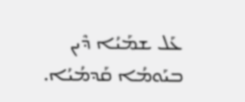ܥܰܠ ܫܡܰܝܳܐ ܕܶܝܢ ܒܝܰܘܡܳܐ ܩܰܕܡܳܝܳܐ.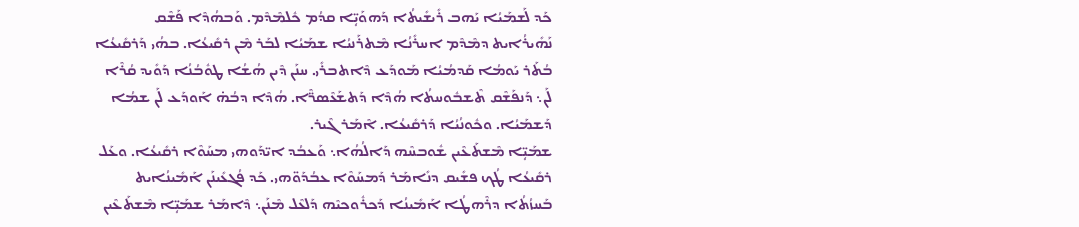ܟܰܕ ܠܰܫܡܰܝܳܐ ܝܰܗܒ ܪܺܝܫܺܝܬܳܐ ܕܰܗܘܰܝܴ̈ܐ ܩܕܳܡ ܟܽܠܡܶܕܶܡ. ܘܰܒܗܳܕܶܐ ܦܰܫܶܩ ܢܰܗܺܝܪܳܐܝܬ ܕܡܶܕܶܡ ܐܚܪܺܢܳܐ ܡܶܬܪܰܢܝܳܐ ܫܡܰܝܳܐ ܠܒܰܪ ܡܶܢ ܪܩܺܝܥܳܐ. ܒܗܳܝ ܕܰܪܩܺܝܥܳܐ ܒܳܬܰܪ ܝܰܘܡܳܐ ܩܰܕܡܳܝܳܐ ܡܰܘܕܰܥ ܕܶܐܬܒܪܺܝ. ܚܢܰܢ ܕܶܝܢ ܗܳܫܳܐ ܛܘܽܒܳܢܳܐ ܕܰܘܺܝܕ ܩܳܪܶܐ ܠܰܢ܆ ܕܰܢܦܰܫܶܩ ܬܶܫܒܽܘܚܬܳܐ ܗܳܕܶܐ ܕܰܬܫܰܥܶܣܪ̈ܶܐ. ܗܳܕܶܐ ܕܒܳܗ̇ ܐܰܘܕܰܥ ܠܰܢ ܫܡܳܐ ܕܰܫܡܰܝܳܐ. ܘܟܽܘܢܳܝܳܐ ܕܰܪܩܺܝܥܳܐ. ܐܶܡܰܪ ܓܶܝܪ.
ܫܡܰܝܴ̈ܐ ܡܶܫܬܰܥܶܝܢ ܫܽܘܒܚܶܗ ܕܰܐܠܳܗܳܐ܆ ܘܰܥܒܳܕ ܐܝ̈ܕܰܘܗܝ ܡܚܰܘܶܐ ܪܩܺܝܥܳܐ. ܘܥܰܠ ܪܩܺܝܥܳܐ ܛܳܟ ܦܫܺܝܩ ܕܢܺܐܡܰܪ ܕܰܡܚܰܘܶܐ ܥܒܳܕܰܘ̈ܗܝ. ܟܰܕ ܦܳܓܥܺܝܢܰܢ ܐܰܡܺܝܢܳܐܝܬ ܒܰܚܙܳܬܳܐ ܕܪܶܗܛܳܐ ܐܰܡܺܝܢܳܐ ܕܰܟܪܽܘܟܝܶܗ ܕܰܠܥܶܠ ܡܶܢܰܢ܆ ܕܶܐܡܰܪ ܫܡܰܝܴ̈ܐ ܡܶܫܬܰܥܶܝܢ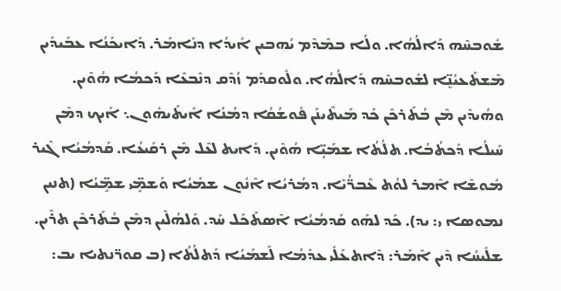ܫܽܘܒܚܶܗ ܕܰܐܠܳܗܳܐ. ܘܠܳܐ ܒܡܶܕܶܡ ܝܳܗܒܝܢ ܐܺܝܕܳܐ ܕܢܺܐܡܰܪ. ܕܰܐܝܟܰܢܳܐ ܥܒܺܝܕܺܝܢ ܡܶܫܬܰܥܝܳܢܷ̈ܐ ܠܫܽܘܒܚܶܗ ܕܰܐܠܳܗܳܐ. ܘܠܽܘܩܕܰܡ ܙܳܕܶܩ ܕܢܶܒܥܶܐ ܕܰܟܡܳܐ ܗܳܘܶܝܢ. ܘܗܳܝܕܶܝܢ ܡܶܢ ܒܳܬܰܪܟܶܢ ܟܰܕ ܡܰܝܬܶܝܢܰܢ ܦܽܘܫܳܩܳܐ ܕܡܳܢܳܐ ܐܺܝܬܰܝܗܽܘܢ܆ ܐܰܝܟ ܕܡܶܢ ܚܰܝܠܳܐ ܕܰܟܬܳܒܳܐ. ܬܠܳܬܳܐ ܫܡܰܝܴ̈ܐ ܗܳܘܶܝܢ. ܕܺܐܝܬ ܠܥܶܠ ܡܶܢ ܪܩܺܝܥܳܐ. ܩܰܕܡܳܝܳܐ ܓܶܝܪ ܡܽܘܫܶܐ ܐܶܡܪ ܠܘܳܬ ܥܶܒܪ̈ܳܝܶܐ. ܕܡܳܪܝܳܐ ܐܶܢܽܘܢ ܫܡܰܝܳܐ ܘܰܫܡܱ̈ܝ ܫܡܱ̈ܝܳܐ (ܬܢܝܢ ܢܡܘܣܐ ܝ: ܝܕ). ܟܰܕ ܠܗܰܘ ܩܰܕܡܳܝܳܐ ܐܶܣܬܰܟܰܠ ܚܰܕ. ܘܰܠܗܳܠܶܝܢ ܕܡܶܢ ܒܳܬܰܪܟܶܢ ܬܪܶܝܢ. ܫܠܺܝܚܳܐ ܕܶܝܢ ܐܶܡܰܪ: ܕܶܐܬܥܰܠܺܝ ܥܕܰܡܳܐ ܠܰܫܡܰܝܳܐ ܕܰܬܠܳܬܳܐ (ܒ ܩܘܪ̈ܢܬܝܐ ܝܒ: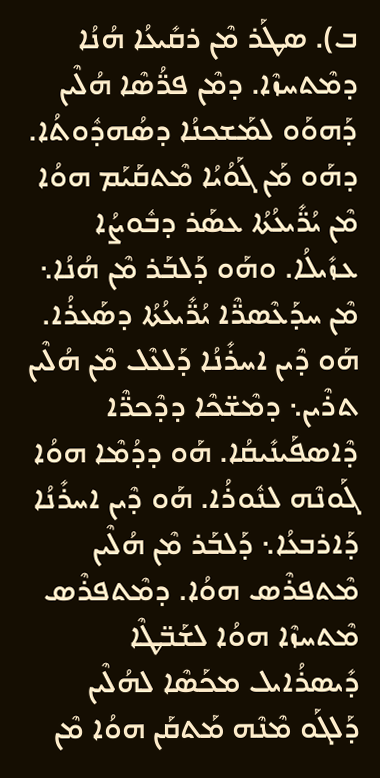ܒ). ܣܛܰܪ ܡܶܢ ܪܩܺܝܥܳܐ ܗܳܢܳܐ ܕܡܶܬܚܙܶܐ. ܕܡܶܢ ܦܪ̈ܳܣܶܐ ܗܳܠܶܝܢ ܕܰܗܘܰܘ ܠܡܰܫܟܢܳܐ ܕܣܳܗܕܽܘܬܳܐ. ܕܗܰܘ ܡܰܢ ܓܰܘܳܝܳܐ ܡܶܬܩܰܝܰܡ ܗܘܳܐ ܡܶܢ ܝܳܪ̈ܺܝܥܳܬܳܐ ܥܣܰܪ ܕܒܽܘܨܳܐ ܥܙܺܝܠܳܐ. ܘܗܰܘ ܕܰܠܒܰܪ ܡܶܢ ܗܳܢܳܐ܆ ܡܶܢ ܚܕܰܥܶܣܪ̈ܶܐ ܝܳܪ̈ܺܝܥܳܬܳܐ ܕܣܰܥܪܳܐ. ܗܰܘ ܕܶܝܢ ܐܚܪܺܢܳܐ ܕܰܠܥܶܠ ܡܶܢ ܗܳܠܶܝܢ ܬܪܶܝܢ܆ ܕܡܶܫ̈ܟܶܐ ܕܕܶܟܪ̈ܶܐ ܕܶܐܣܦܰܝܢܺܝܩܳܐ. ܗܰܘ ܕܕܳܡܶܐ ܗܘܳܐ ܓܰܘܢܶܗ ܠܢܽܘܪܳܐ. ܗܰܘ ܕܶܝܢ ܐܚܪܺܢܳܐ ܕܰܐܪܒܥܳܐ܆ ܕܰܠܒܰܪ ܡܶܢ ܗܳܠܶܝܢ ܡܶܬܦܪܶܣ ܗܘܳܐ. ܕܡܶܬܦܪܶܣ ܡܶܬܚܙܶܐ ܗܘܳܐ ܠܫܰܒ̈ܛܶܐ ܕܺܝܣܪܳܐܝܠ ܡܟܰܣܶܐ ܠܗܳܠܶܝܢ ܕܰܠܓܰܘ ܡܶܢܶܗ ܡܰܬܩܰܢ ܗܘܳܐ ܡܶܢ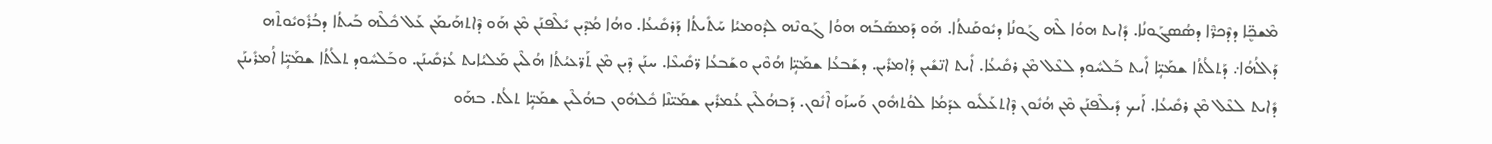ܡܶܫܟܷ̈ܐ ܕܕܶܟܪ̈ܶܐ ܕܣܳܣܓܰܘܢܳܐ. ܕܺܐܝܬ ܗܘܳܐ ܠܶܗ ܓܰܘܢܳܐ ܕܝܽܘܩܰܢܬܳܐ. ܗܰܘ ܕܰܡܣܰܒܰܗ ܗܘܳܐ ܓܰܘܢܶܗ ܠܕܽܘܡܝܳܐ ܚܰܬܺܝܬܳܐ ܕܰܪܩܺܝܥܳܐ. ܘܗܳܐ ܡܳܕܶܝܢ ܝܺܠܶܦܢܰܢ ܡܶܢ ܗܰܘ ܕܶܐܬܗܰܝܡܰܢ ܥܰܠ ܟܽܠܶܗ ܒܰܝܬܳܐ ܕܒܳܪܽܘܝܽܘܬܶܗ ܕܰܐܠܳܗܳܐ܇ ܕܰܬܠܳܬܳܐ ܫܡܰܝܴ̈ܐ ܐܺܝܬ ܒܰܠܚܽܘܕ ܠܥܶܠ ܡܶܢ ܪܩܺܝܥܳܐ. ܐܺܝܬ ܐܢ̈ܫܺܝܢ ܕܳܐܡܪܺܝܢ. ܕܫܰܒܥܳܐ ܫܡܰܝܴ̈ܐ ܗܳܘܶܝܢ ܘܫܰܒܥܳܐ ܪ̈ܩܺܝܥܶܐ. ܚܢܰܢ ܕܶܝܢ ܡܶܢ ܬܰܪ̈ܥܝܳܬܳܐ ܗܳܠܶܝܢ ܡܰܠܝܳܐܝܬ ܥܳܪܩܺܝܢܰܢ. ܘܒܰܠܚܽܘܕ ܬܠܳܬܳܐ ܫܡܰܝܴ̈ܐ ܐܳܡܪܺܝܢܰܢ ܕܺܐܝܬ ܠܥܶܠ ܡܶܢ ܪܩܺܝܥܳܐ. ܐܰܝܟ ܕܺܝܠܶܦܢܰܢ ܡܶܢ ܗܳܢܽܘܢ ܕܶܐܬܥܰܠܺܝܘ ܥܕܰܡܳܐ ܠܘܳܬܗܽܘܢ ܘܰܚܙܰܘ ܐܶܢܽܘܢ. ܕܰܒܗܳܠܶܝܢ ܥܳܡܪܺܝܢ ܫܡܰܝ̈ܢܶܐ ܟܽܠܗܽܘܢ ܒܗܳܠܶܝܢ ܫܡܰܝܴ̈ܐ ܬܠܳܬ. ܒܗܰܘ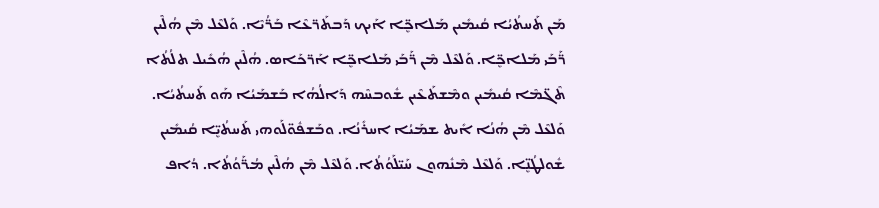ܡܰܢ ܬܰܚܬܳܝܳܐ ܩܳܝܡܺܝܢ ܡܰܠܐܟܷ̈ܐ ܐܰܝܟ ܕܰܒܬܰܪ̈ܥܶܐ ܒܰܪ̈ܳܝܶܐ. ܘܰܠܥܶܠ ܡܶܢ ܗܳܠܶܝܢ ܪ̈ܰܒܰܝ ܡܰܠܐܟܷ̈ܐ. ܘܰܠܥܶܠ ܡܶܢ ܪ̈ܰܒܰܝ ܡܰܠܐܟܷ̈ܐ ܐܰܪ̈ܟܰܐܣ. ܗܳܠܶܝܢ ܗܳܟܺܝܠ ܬܠܳܬܳܐ ܬܶܓ̈ܡܶܐ ܩܳܝܡܺܝܢ ܘܡܶܫܬܰܥܶܝܢ ܫܽܘܒܚܶܗ ܕܰܐܠܳܗܳܐ ܒܰܫܡܰܝܳܐ ܗܰܘ ܬܰܚܬܳܝܳܐ. ܘܰܠܥܶܠ ܡܶܢ ܗܳܢܳܐ ܐܺܝܬ ܫܡܰܝܳܐ ܐܚܪܺܢܳܐ. ܘܒܰܫܦܽܘ̈ܠܰܘܗܝ ܬܰܚܬܳܝܷ̈ܐ ܩܳܝܡܺܝܢ ܫܽܘܠܛܳܢܷ̈ܐ. ܘܰܠܥܶܠ ܡܶܢܽܗܘܢ ܚܰܝ̈ܠܰܘܳܬܳܐ. ܘܰܠܥܶܠ ܡܶܢ ܗܳܠܶܝܢ ܡܳܪ̈ܰܘܳܬܳܐ. ܕܳܐܦ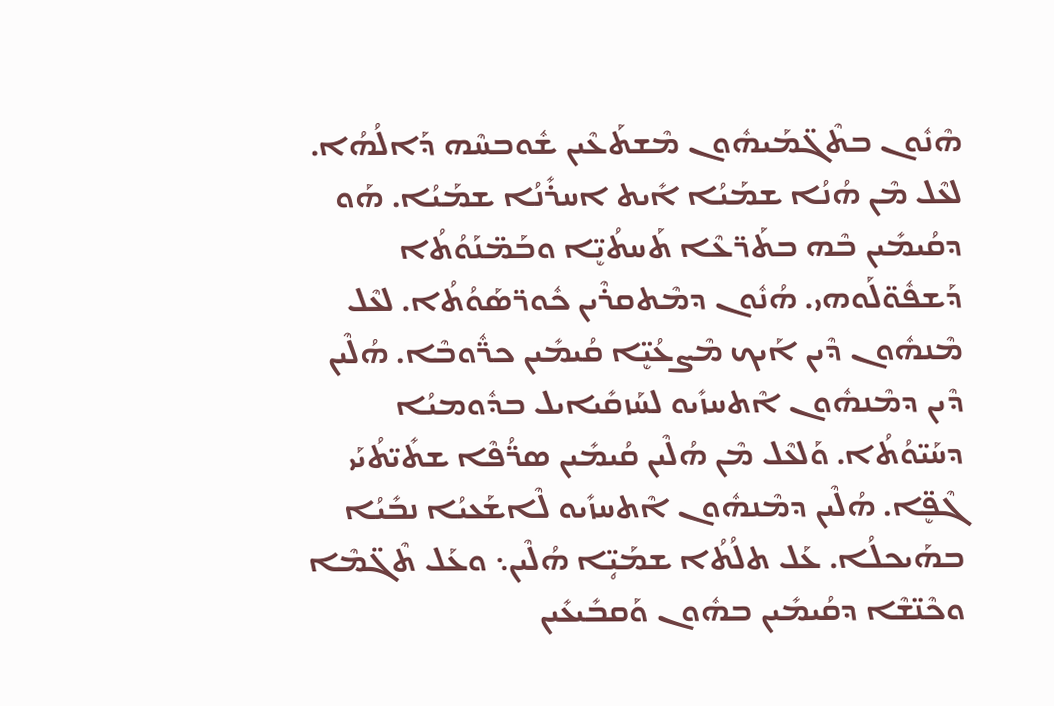ܗܶܢܽܘܢ ܒܬܶܓ̈ܡܰܝܗܽܘܢ ܡܶܫܬܰܥܶܝܢ ܫܽܘܒܚܶܗ ܕܰܐܠܳܗܳܐ. ܠܥܶܠ ܡܶܢ ܗܳܢܳܐ ܫܡܰܝܳܐ ܐܺܝܬ ܐܚܪܺܢܳܐ ܫܡܰܝܳܐ. ܗܰܘ ܕܩܳܝܡܺܝܢ ܒܶܗ ܒܬܰܪ̈ܥܶܐ ܬܰܚܬܳܝܷ̈ܐ ܘܒܰܡ̈ܢܰܘܳܬܳܐ ܕܰܫܦܽܘ̈ܠܰܘܗܝ. ܗܳܢܽܘܢ ܕܡܶܬܩܪܶܝܢ ܟܽܘܪ̈ܣܰܘܳܬܳܐ. ܠܥܶܠ ܡܶܢܗܽܘܢ ܕܶܝܢ ܐܰܝܟ ܡܶܨܥܳܝܷ̈ܐ ܩܳܝܡܺܝܢ ܟܪ̈ܽܘܒܶܐ. ܗܳܠܶܝܢ ܕܶܝܢ ܕܡܶܢܗܽܘܢ ܐܶܬܚܙܺܝܘ ܠܚܰܙܩܺܝܐܝܠ ܒܕܽܘܡܝܳܐ ܕܚܰܝ̈ܘܳܬܳܐ. ܘܰܠܥܶܠ ܡܶܢ ܗܳܠܶܝܢ ܩܳܝܡܺܝܢ ܣܪ̈ܳܦܶܐ ܫܬܺܝ̈ܬܳܝܰܝ ܓܶܦܷ̈ܐ. ܗܳܠܶܝܢ ܕܡܶܢܗܽܘܢ ܐܶܬܚܙܺܝܘ ܠܶܐܫܰܥܝܳܐ ܢܒܺܝܳܐ ܒܗܰܝܟܠܳܐ. ܥܰܠ ܬܠܳܬܳܐ ܫܡܰܝܴ̈ܐ ܗܳܠܶܝܢ܆ ܘܥܰܠ ܬܶܓ̈ܡܶܐ ܘܟܶܢ̈ܫܶܐ ܕܩܳܝܡܺܝܢ ܒܗܽܘܢ ܘܰܩܒܺܝܥܺܝܢ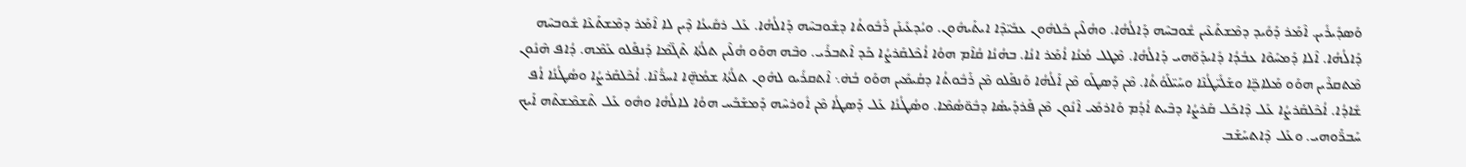ܘܰܣܕܺܝܪܺܝܢ. ܐܶܡܰܪ ܕܰܘܺܝܕ ܕܡܶܫܬܰܥܶܝܢ ܫܽܘܒܚܶܗ ܕܰܐܠܳܗܳܐ. ܘܗܳܠܶܝܢ ܟܽܠܗܽܘܢ ܥܒܺܝ̈ܕܶܐ ܐܝܬܰܝܗܽܘܢ. ܘܝܳܕܥܺܝܢܰܢ ܪܰܒܽܘܬܳܐ ܕܫܽܘܒܚܶܗ ܕܰܐܠܳܗܳܐ. ܥܰܠ ܪܩܺܝܥܳܐ ܕܶܝܢ ܠܐ ܐܶܡܰܪ ܕܡܶܫܬܰܥܶܐ ܫܽܘܒܚܶܗ ܕܰܐܠܳܗܳܐ. ܐܶܠܐ ܕܰܡܚܰܘܶܐ ܥܒܳܕܳܐ ܕܺܐܝܕܰܘ̈ܗܝ ܕܰܐܠܳܗܳܐ. ܡܶܛܠ ܡܳܢܳܐ ܐܳܡܰܪ ܐܢܳܐ. ܒܗܳܢܳܐ ܩܳܐܶܡ ܗܘܳܐ ܐܳܟܶܠܩܰܪܨܳܐ ܟܰܕ ܐܶܬܒܪܺܝ. ܘܒܶܗ ܗܘܰܘ ܗܳܠܶܝܢ ܬܠܳܬܳܐ ܬܶܓ̈ܡܶܐ ܕܰܢܦܰܠܘ ܥܰܡܶܗ. ܕܳܐܦ ܗܶܢܽܘܢ ܡܶܬܩܪܶܝܢ ܗܘܰܘ ܡܰܠܐܟܷ̈ܐ ܘܫܰܠܺܝ̈ܛܳܢܶܐ ܘܚܰܝ̈ܠܰܘܳܬܳܐ. ܡܶܢ ܕܰܣܛܰܘ ܡܶܢ ܐܰܠܳܗܳܐ ܘܰܢܦܰܠܘ ܡܶܢ ܪܰܒܽܘܬܳܐ ܕܩܳܝܡܺܝܢ ܗܘܰܘ ܒܳܗ̇܆ ܐܶܬܩܪܺܝܘ ܠܗܽܘܢ ܬܠܳܬܳܐ ܫܡܳܗܷ̈ܐ ܐܚܪ̈ܳܢܶܐ. ܐܳܟܶܠܩܰܪܨܳܐ ܘܣܳܛܳܢܳܐ ܐܳܦ ܫܺܐܕܳܐ. ܐܳܟܶܠܩܰܪܨܳܐ ܥܰܠ ܕܶܐܟܰܠ ܩܰܪܨܳܐ ܕܒܶܝܬ ܐܳܕܳܡ ܘܰܐܪܡܺܝ ܐܶܢܽܘܢ ܡܶܢ ܦܰܪܕܰܝܣܳܐ ܕܒܽܘ̈ܣܳܡܶܐ. ܘܣܳܛܳܢܳܐ ܥܰܠ ܕܰܣܛܳܐ ܡܶܢ ܐܽܘܪܚܶܗ ܕܰܡܫܰܒܰܚ ܗܘܳܐ ܠܐܠܳܗܳܐ ܘܗܽܘ ܥܰܠ ܬܶܫܡܶܫܬܶܗ ܐܰܝܟ ܚܰܒܪ̈ܰܘܗܝ. ܘܥܰܠ ܕܶܐܬܚܰܫܰܒ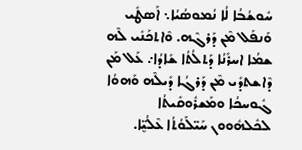ܚܽܘܫܳܒܳܐ ܠܳܐ ܢܳܡܘܣܳܝܳܐ܆ ܐܰܣܛܺܝ ܘܰܢܦܰܠ ܡܶܢ ܕܰܪܓܶܗ. ܘܶܐܬܟܰܢܺܝ ܠܶܗ ܫܡܳܐ ܐܚܪܺܢܳܐ ܕܰܬܠܳܬܳܐ ܫܺܐܕܳܐ܇ ܥܰܠ ܡܰܢ ܕܶܐܫܬܕܺܝ ܡܶܢ ܕܰܪܓܳܐ ܕܺܝܠܶܗ ܘܰܗܘܳܐ ܓܽܘܚܟܳܐ ܘܡܰܫܪܽܘܩܺܝܬܳܐ ܠܟܽܠܗܽܘܘܢ ܚܰܝ̈ܠܰܘܳܬܳܐ ܥܶܠܳܝܷ̈ܐ.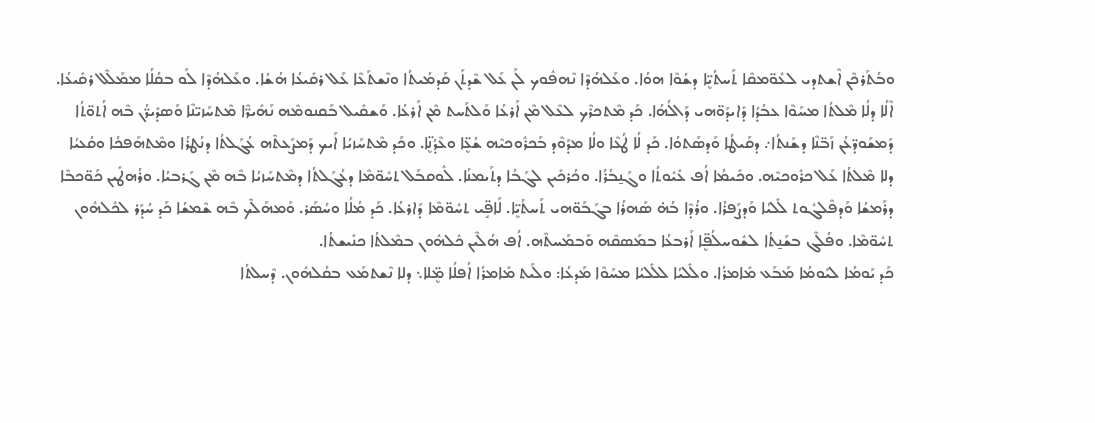ܘܒܳܬܰܪܟܶܢ ܐܶܫܬܕܝ ܠܥܽܘ̈ܡܩܶܐ ܬܰܚܬܳܝܷ̈ܐ ܕܫܳܘܶܐ ܗܘܳܐ. ܘܥܰܠܗܳܕܶܐ ܢܶܗܦܽܘܟ ܠܰܢ ܥܰܠ ܫܶܕܬܰܢ ܩܰܕܡܳܝܬܳܐ ܘܢܶܫܬܰܥܶܐ ܥܰܠ ܪܩܺܝܥܳܐ ܗܳܫܳܐ. ܘܥܰܠܗܳܕܶܐ ܠܰܘ ܒܩܳܠܳܐ ܡܡܰܠܶܠ ܪܩܺܝܥܳܐ. ܐܶܠܳܐ ܕܠܳܐ ܡܶܠܬܳܐ ܡܚܰܘܶܐ ܥܒܳܕܳܐ ܕܺܐܝܕܰܘ̈ܗܝ ܕܰܐܠܳܗܳܐ. ܟܰܕ ܡܶܬܟܪܶܟ ܠܥܶܠ ܡܶܢ ܐܰܪܥܳܐ ܘܰܠܬܰܚܬ ܡܶܢ ܐܰܪܥܳܐ. ܘܰܫܩܺܝܠ ܒܰܩܢܘܡܶܗ ܢܰܗܺܝܪ̈ܶܐ ܡܶܬܚܰܙܝ̈ܢܶܐ ܘܰܣܕܺܝܪ̈ܳܢ ܒܶܗ ܐܳܬܘ̈ܬܳܐ ܕܰܡܫܰܘܕ̈ܥܳܢ ܙܰܒ̈ܢܶܐ ܕܫܰܢܬܳܐ܇ ܕܩܰܝܛܳܐ ܘܰܕܣܰܬܘܳܐ. ܟܰܕ ܠܳܐ ܛܳܥܶܐ ܘܠܳܐ ܡܕܰܘܶܕ ܒܰܟܪܽܘܟܝܶܗ ܫܳܥܷ̈ܐ ܘܥܶܕܳܢܷ̈ܐ. ܘܟܰܕ ܡܶܬܚܰܙܝܳܐ ܐܰܝܟ ܕܰܡܨܰܥܬܶܗ ܥܳܓܰܠܬܳܐ ܕܢܳܛܪܳܐ ܘܡܶܬܗܰܦܟܳܐ ܘܩܳܥܝܳܐ ܕܠܐ ܡܶܠܬܳܐ ܥܰܠ ܟܪܽܘܟܝܶܗ. ܘܟܺܝܡܳܐ ܐܳܦ ܥܺܝܽܘܬܳܐ ܘܓܰܢ̱ܒܳܪܳܐ. ܘܟܳܪܟܺܝܢ ܠܓܰܒܳܐ ܕܬܰܝܡܢܳܐ. ܠܽܘܩܒܰܠ ܬܚܽܘ̈ܡܶܐ ܕܥܳܓܰܠܬܳܐ ܕܡܶܬܚܰܙܝܳܐ ܒܶܗ ܡܶܢ ܓܰܪܒܝܳܐ. ܘܪܳܗܛܺܝܢ ܟܰܘ̈ܟܒܶܐ ܕܪܰܡܫܳܐ ܘܰܕܦܶܠܓܽܘܬ ܠܺܠܝܳܐ ܘܰܕܨܰܦܪܳܐ. ܘܪܳܕܶܐ ܒܳܗ̇ ܣܰܗܪܳܐ ܒܓܰܒܰܘ̈ܗܝ ܬܰܚܬܳܝܷ̈ܐ. ܠܰܐܦܱ̈ܝ ܬܚܽܘ̈ܡܶܐ ܕܰܐܪܥܳܐ. ܟܰܕ ܡܳܠܳܐ ܘܚܳܣܰܪ. ܘܰܡܗܰܠܶܟ ܒܶܗ ܫܶܡܫܳܐ ܟܰܕ ܚܳܕܰܪ ܠܟܽܠܗܽܘܢ ܬܚܽܘ̈ܡܶܐ. ܘܦܳܠܶܓ ܒܫܰܢ̱ܬܳܐ ܠܫܽܘܚܠܳܦܷ̈ܐ ܐܰܪܒܥܳܐ ܒܡܰܣܩܶܗ ܘܰܒܡܰܚܬܶܗ. ܐܳܦ ܗܳܠܶܝܢ ܟܽܠܗܽܘܢ ܒܡܶܠܬܳܐ ܟܢܺܝܫܬܳܐ.
ܟܰܕ ܝܰܘܡܳܐ ܠܝܰܘܡܳܐ ܡܰܒܰܥ ܡܺܐܡܪܳܐ. ܘܠܺܠܝܳܐ ܠܠܺܠܝܳܐ ܡܚܰܘܶܐ ܡܰܕܥܳܐ: ܘܠܰܝܬ ܡܺܐܡܪܳܐ ܐܳܦܠܳܐ ܡܷ̈ܠܐ܆ ܕܠܐ ܢܶܫܬܡܰܥ ܒܩܳܠܗܽܘܢ. ܕܶܚܠܬܳܐ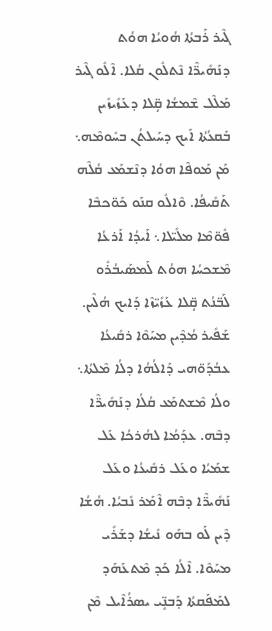ܓܶܝܪ ܪܰܒܬܳܐ ܗܳܘܝܳܐ ܗܘܳܬ ܕܢܰܗܺܝܪ̈ܶܐ ܢܶܬܠܽܘܢ ܩܳܠܐ. ܐܶܠܽܘ ܓܶܝܪ ܡܰܠܶܠ ܫܶܡܫܳܐ ܩܴ̈ܠܐ ܕܥܰܙܺܝܙܺܝܢ ܒܰܩܥܳܬܳܐ ܐܰܝܟ ܕܚܰܝܠܬܳܢ ܒܚܽܘܡܶܗ܆ ܡܰܢ ܡܰܘܦܶܐ ܗܘܳܐ ܕܢܶܫܡܰܥ ܩܳܠܶܗ ܬܰܩܺܝܦܳܐ. ܘܶܐܠܽܘ ܩܢܰܘ ܟܰܘ̈ܟܒܶܐ ܦܽܘ̈ܡܶܐ ܡܠܺܝ̈ܠܐ܆ ܐܰܝܕܳܐ ܐܰܪܥܳܐ ܡܶܫܟܚܳܐ ܗܘܳܬ ܠܰܡܣܰܝܒܳܪܽܘ ܠܰܒ̈ܢܳܬ ܩܴ̈ܠܐ ܥܰܙܺܝ̈ܙܶܐ ܕܰܐܝܟ ܗܳܠܶܝܢ. ܫܰܦܺܝܪ ܡܳܕܶܝܢ ܡܚܰܘܶܐ ܪܩܺܝܥܳܐ ܥܒܳܕܰܘ̈ܗܝ ܕܰܐܠܳܗܳܐ ܕܠܳܐ ܡܶܠܬܳܐ܆ ܘܠܳܐ ܡܶܫܬܡܰܥ ܩܳܠܳܐ ܕܢܰܗܺܝܪ̈ܶܐ ܕܒܶܗ. ܥܕܰܡܳܐ ܠܗܳܪܟܳܐ ܥܰܠ ܫܡܰܝܳܐ ܘܥܰܠ ܪܩܺܝܥܳܐ ܘܥܰܠ ܢܰܗܺܝܪ̈ܶܐ ܕܒܶܗ ܐܶܡܰܪ ܢܺܒܝܳܐ. ܗܳܫܳܐ ܕܶܝܢ ܠܰܘ ܒܗܰܘ ܢܺܝܫܳܐ ܕܫܰܪܺܝ ܡܚܰܘܶܐ. ܐܶܠܳܐ ܟܰܕ ܡܶܬܥܰܗܰܕ ܠܡܰܦܰܩܬܳܐ ܕܰܒܢܱ̈ܝ ܝܣܪܳܐܶܝܠ ܡܶܢ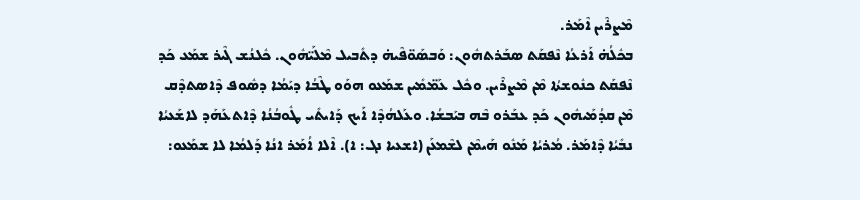ܡܶܨܪܶܝܢ ܐܶܡܰܪ.
ܒܟܽܠܳܗ̇ ܐܰܪܥܳܐ ܢܶܦܩܰܬ ܣܒܰܪܬܗܽܘܢ: ܘܰܒܣܰܘ̈ܦܶܝܗ̇ ܕܬܺܒܝܠ ܡܶܠܰܝ̈ܗܽܘܢ. ܟܽܠܢܳܫ ܓܶܝܪ ܫܡܰܥ ܟܰܕ ܢܶܦܩܰܬ ܟܢܽܘܫܬܳܐ ܡܶܢ ܡܶܨܪܶܝܢ. ܘܟܽܠ ܥܰܡ̈ܡܺܝܢ ܫܡܰܥܘ ܗܘܰܘ ܛܶܒܳܐ ܕܝܰܡܳܐ ܕܣܽܘܦ ܕܶܐܣܬܕܶܩ ܡܶܢ ܩܕܳܡܰܝܗܽܘܢ ܟܰܕ ܥܒܰܪܘ ܒܶܗ ܒܝܰܒܫܳܐ. ܘܥܰܠܗܳܕܶܐ ܐܰܝܟ ܕܰܐܝܬܺܝ ܛܽܘܒܳܢܳܐ ܕܶܐܬܥܰܗܰܕ ܠܐܫܰܥܝܳܐ ܢܒܺܝܳܐ ܕܶܐܡܰܪ. ܡܳܪܝܳܐ ܡܰܢܽܘ ܗܰܝܡܶܢ ܠܫܶܡܥܰܢ (ܐܫܥܝܐ ܢܓ: ܐ). ܐܶܠܐ ܐܳܡܰܪ ܐܢܳܐ ܕܰܠܡܳܐ ܠܐ ܫܡܰܥܘ: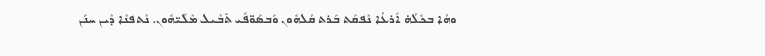ܘܗܳܐ ܒܟܽܠܳܗ̇ ܐܰܪܥܳܐ ܢܶܦܩܰܬ ܒܰܪܬ ܩܳܠܗܽܘܢ ܘܰܒܣܰܘ̈ܦܰܝ ܬܺܒܶܝܠ ܡܶܠܰܝ̈ܗܽܘܢ. ܢܶܬܦܢܶܐ ܕܶܝܢ ܚܢܰܢ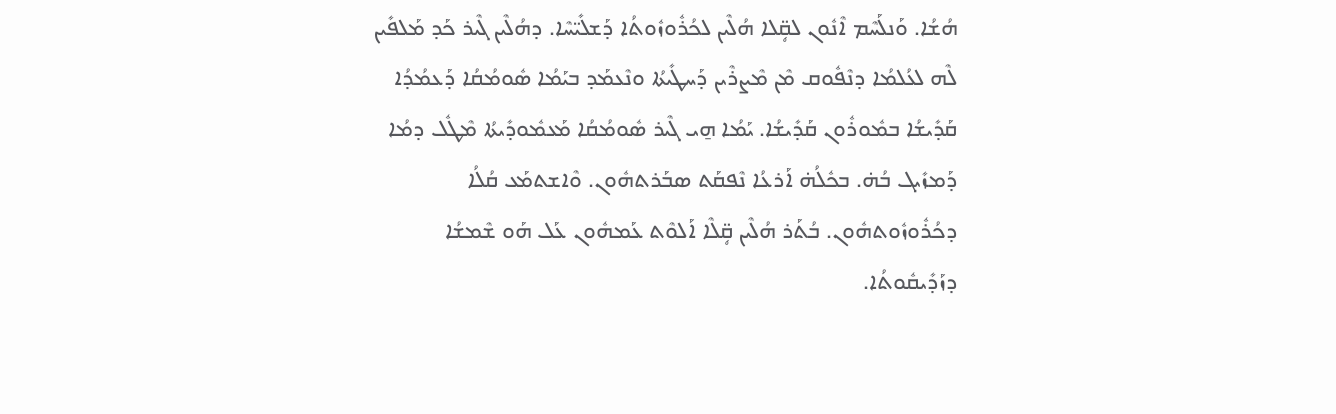ܗܳܫܳܐ. ܘܰܢܠܰܚܶܡ ܐܶܢܽܘܢ ܠܩܴ̈ܠܐ ܗܳܠܶܝܢ ܠܟܳܪܽܘܙܽܘܬܳܐ ܕܰܫܠܺܝ̈ܚܶܐ. ܕܗܳܠܶܝܢ ܓܶܝܪ ܟܰܕ ܡܰܠܦܺܝܢ ܠܶܗ ܠܥܳܠܡܳܐ ܕܢܶܦܽܘܩ ܡܶܢ ܡܶܨܪܶܝܢ ܕܰܚܛܺܝܬܳܐ ܘܢܶܥܡܰܕ ܒܝܰܡܳܐ ܣܽܘܡܳܩܳܐ ܕܰܥܡܳܕܳܐ ܩܰܕܺܝܫܳܐ ܒܡܽܘܪܽܘܢ ܩܰܕܺܝܫܳܐ. ܝܰܡܳܐ ܗ̱ܝ ܓܶܝܪ ܣܽܘܡܳܩܳܐ ܡܰܥܡܽܘܕܺܝܬܳܐ ܡܶܛܽܠ ܕܡܳܐ ܕܰܡܙܺܝܓ ܒܳܗ̇. ܒܟܽܠܳܗ̇ ܐܰܪܥܳܐ ܢܶܦܩܰܬ ܣܒܰܪܬܗܽܘܢ. ܘܶܐܫܬܡܰܥ ܩܳܠܳܐ ܕܟܳܪܽܘܙܽܘܬܗܽܘܢ. ܒܳܬܰܪ ܗܳܠܶܝܢ ܩܴ̈ܠܶܐ ܐܰܠܘܶܬ ܥܰܡܗܽܘܢ ܥܰܠ ܗܰܘ ܫܶܡܫܳܐ ܕܙܰܕܺܝܩܽܘܬܳܐ.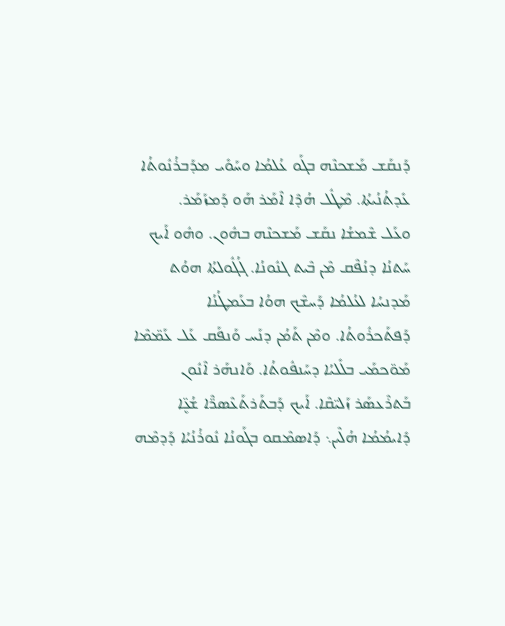ܕܰܢܩܰܫ ܡܰܫܟܢܶܗ ܒܓܰܘ ܥܳܠܡܳܐ ܘܚܰܘܺܝ ܡܕܰܒܪܳܢܽܘܬܳܐ ܥܺܕܬܳܢܳܝܬܳܐ. ܡܶܛܽܠ ܗܳܕܶܐ ܐܶܡܰܪ ܗܰܘ ܕܰܡܙܰܡܰܪ.
ܘܥܰܠ ܫܶܡܫܳܐ ܢܩܰܫ ܡܰܫܟܢܶܗ ܒܗܽܘܢ. ܘܗܽܘ ܐܰܝܟ ܚܰܬܢܳܐ ܕܢܳܦܶܩ ܡܶܢ ܒܶܝܬ ܓܢܽܘܢܳܐ. ܓܳܓܽܘܠܬܳܐ ܗܘܳܬ ܡܰܕܢܚܳܐ ܠܥܳܠܡܳܐ ܕܰܚܫܶܟ ܗܘܳܐ ܒܥܰܡܛܳܢܳܐ ܕܰܦܬܰܟܪܽܘܬܳܐ. ܘܡܶܢ ܬܰܡܳܢ ܕܢܰܚ ܘܰܢܦܰܩ ܥܰܠ ܥܰܡ̈ܡܶܐ ܡܰܘ̈ܟܡܰܝ ܒܠܺܠܝܳܐ ܕܚܰܢܦܽܘܬܳܐ. ܘܰܐܢܗܰܪ ܐܶܢܽܘܢ ܒܰܬܪܶܥܣܰܪ ܙܰܠܝ̈ܩܶܐ. ܐܰܝܟ ܕܰܒܬܰܪܬܰܥܶܣܪ̈ܶܐ ܫܳܥܷ̈ܐ ܕܺܐܝܡܳܡܳܐ ܗܳܠܶܝܢ܆ ܕܰܐܣܡܶܩܘ ܒܓܰܘܢܳܐ ܢܽܘܪܳܢܳܝܳܐ ܕܰܕܡܶܗ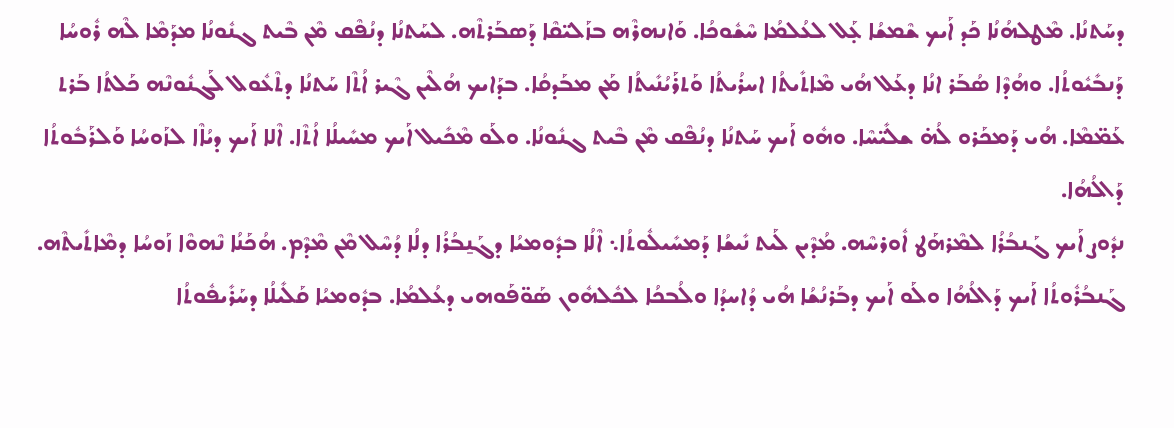ܕܚܰܬܢܳܐ. ܡܶܛܠܗܳܢܳܐ ܟܰܕ ܐܰܝܟ ܫܶܡܫܳܐ ܥ̣ܰܠ ܠܥܳܠܡܳܐ ܚܶܫܽܘܟܳܐ. ܘܰܐܢܗܪܶܗ ܒܙܰܠܝ̈ܩܶܐ ܕܰܣܒܰܪܬܶܗ. ܠܚܰܬܢܳܐ ܕܢܳܦܶܩ ܡܶܢ ܒܶܝܬ ܓܢܽܘܢܳܐ ܡܕܰܡܶܐ ܠܶܗ ܪܽܘܚܳܐ ܕܰܢܒܺܝܽܘܬܳܐ. ܘܗܳܕܶܐ ܣܳܒܰܪ ܐܢܳܐ ܕܥܰܠ ܗܳܝ ܡܶܐܬܺܝܬܳܐ ܐܚܪܳܝܬܳܐ ܘܰܬܪܰܝܳܢܺܝܬܳܐ ܡܰܢ ܡܒܰܕܩܳܐ. ܒܕܰܐܝܟ ܗܳܠܶܝܢ ܓܶܝܪ ܐܳܬܶܐ ܚܰܬܢܳܐ ܕܬܶܥܽܘܠ ܠܰܓܢܽܘܢܶܗ ܟܰܠܬܳܐ ܒܰܪܬ ܥܰܡ̈ܡܶܐ. ܗܳܝ ܕܰܡܟܰܪܘ ܠܳܗ̇ ܫܠܺܝ̈ܚܶܐ. ܘܗܽܘ ܐܰܝܟ ܚܰܬܢܳܐ ܕܢܳܦܶܩ ܡܶܢ ܒܶܝܬ ܓܢܽܘܢܳܐ. ܘܠܰܘ ܡܶܟܺܝܠ ܐܰܝܟ ܡܚܺܝܠܳܐ ܐܳܬܶܐ. ܐܶܠܐ ܐܰܝܟ ܕܝܳܐܶܐ ܠܙܰܘܚܳܐ ܘܰܠܪܰܒܽܘܬܳܐ ܕܰܐܠܳܗܳܐ.
ܢܕܽܘܨ ܐܰܝܟ ܓܰܢܒܳܪܳܐ ܠܡܶܪܗܰܛ ܐܽܘܪܚܶܗ. ܡܳܕܶܝܢ ܠܰܝܬ ܢܺܝܫܳܐ ܕܰܡܚܺܝܠܽܘܬܳܐ܆ ܐܶܠܳܐ ܒܕܽܘܡܝܳܐ ܕܓܰܢ̱ܒܳܪܳܐ ܕܠܳܐ ܕܳܚܶܠ ܡܶܢ ܡܶܕܶܡ. ܗܳܟܰܢܳܐ ܢܶܗܘܶܐ ܙܰܘܚܳܐ ܕܡܶܐܬܺܝܬܶܗ. ܓܰܢܒܳܪܽܘܬܳܐ ܐܰܝܟ ܕܰܐܠܳܗܳܐ ܘܠܰܘ ܐܰܝܟ ܕܒܰܪܢܳܫܳܐ ܗܳܝ ܕܳܐܚܕܳܐ ܘܠܳܒܟܳܐ ܠܟܽܠܗܽܘܢ ܣܰܘ̈ܦܰܘܗܝ ܕܥܳܠܡܳܐ. ܒܕܽܘܡܝܳܐ ܩܰܠܺܝܠܳܐ ܕܚܰܪܺܝܦܽܘܬܳܐ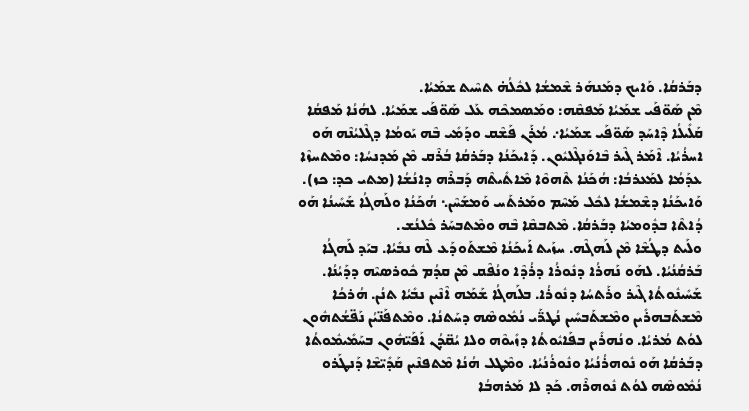ܕܒܰܪܩܳܐ. ܘܰܐܝܟ ܕܡܰܢܗܰܪ ܫܶܡܫܳܐ ܠܟܽܠܳܗ̇ ܬܚܶܝܬ ܫܡܰܝܳܐ.
ܡܶܢ ܣܰܘ̈ܦܰܝ ܫܡܰܝܳܐ ܡܰܦܩܶܗ: ܘܡܰܣܡܟܶܗ ܥܰܠ ܣܰܘ̈ܦܰܝ ܫܡܰܝܳܐ. ܠܗܳܢܳܐ ܡܰܦܩܳܐ ܩܰܠܺܝܠܳܐ ܕܶܐܚܰܕ ܣܰܘ̈ܦܰܝ ܫܡܰܝܳܐ܇ ܡܳܪܰܢ ܦܰܫܶܩ ܘܕܰܡܺܝ ܒܶܗ ܝܰܘܡܳܐ ܕܓܶܠܝܳܢܶܗ ܗܰܘ ܐܚܪܳܝܳܐ. ܐܶܡܰܪ ܓܶܝܪ ܒܶܐܘܰܢܓܶܠܝܽܘܢ. ܕܰܐܝܟܰܢܳܐ ܕܒܰܪܩܳܐ ܒܳܪܶܩ ܡܶܢ ܡܰܕܢܚܳܐ: ܘܡܶܬܚܙܶܐ ܥܕܰܡܳܐ ܠܡܰܥܪܒܳܐ: ܗܳܟܰܢܳܐ ܬܶܗܘܶܐ ܡܶܐܬܺܝܬܶܗ ܕܰܒܪܶܗ ܕܐܢܳܫܳܐ (ܡܬܝ ܟܕ: ܟܙ). ܘܰܐܝܟܰܢܳܐ ܕܫܶܡܫܳܐ ܠܟܽܠ ܡܰܚܶܡ ܘܡܰܪܬܰܚ ܘܰܡܫܰܚܶܢ܆ ܗܳܟܰܢܳܐ ܘܠܰܗܓܳܐ ܫܰܚܺܝܢܳܐ ܗܰܘ ܕܳܐܬܶܐ ܒܕܽܘܡܝܳܐ ܕܒܰܪܩܳܐ. ܡܶܬܒܩܶܐ ܒܶܗ ܘܡܶܬܒܚܰܪ ܟܽܠܢܳܫ.
ܘܠܰܝܬ ܕܛܳܫܶܐ ܡܶܢ ܠܰܗܓܶܗ. ܚܙܰܝܬ ܐܰܝܟܰܢܳܐ ܡܶܫܬܰܘܕܰܥ ܠܶܗ ܢܒܺܝܳܐ. ܒܝܰܕ ܠܰܗܓܳܐ ܒܰܪܩܳܢܳܝܳܐ. ܠܗܰܘ ܢܰܗܪܳܐ ܕܢܽܘܪܳܐ ܕܪܳܕܶܐ ܘܢܳܦܶܩ ܡܶܢ ܩܕܳܡ ܟܽܘܪܣܝܶܗ ܕܕܰܝܳܢܳܐ. ܫܰܚܺܝܢܽܘܬܳܐ ܓܶܝܪ ܘܪܰܬܚܳܐ ܕܢܽܘܪܳܐ. ܒܠܰܗܓܳܐ ܫܰܡܰܗ ܐܶܢܶܝܢ ܢܒܺܝܳܐ ܬܢܳܢ. ܗܳܪܟܳܐ ܡܶܫܬܰܒܗܪܺܝܢ ܘܡܶܫܬܰܒܚܺܝܢ ܢܳܛܪ̈ܰܝ ܢܳܡܽܘܣܶܗ ܕܚܰܬܢܳܐ. ܘܡܶܬܦܰܢ̈ܝܳܢ ܢܰܦ̈ܫܳܬܗܽܘܢ ܠܘܳܬ ܡܳܪܝܳܐ. ܘܢܳܗܪܺܝܢ ܒܦܰܐܝܽܘܬܳܐ ܕܙܺܝܘܶܗ ܘܠܐ ܝܳܩ̈ܕܳܢ ܐܰܦܰܝ̈ܗܽܘܢ ܒܚܰܡܺܝܡܽܘܬܳܐ ܕܒܰܪܩܳܐ ܗܰܘ ܢܽܘܗܪܳܢܳܝܳܐ ܘܢܽܘܪܳܢܳܝܳܐ. ܘܡܶܛܠ ܗܳܢܳܐ ܡܶܬܦܢܶܝܢ ܩܰܕܺܝ̈ܫܶܐ ܕܰܢܛܰܪܘ ܢܳܡܽܘܣܶܗ ܠܘܳܬ ܢܽܘܗܪܶܗ. ܟܰܕ ܠܐ ܡܰܪܗܒܳܐ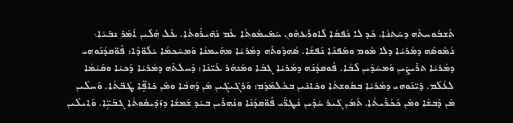ܬܶܫܒܽܘܚܬܶܗ ܕܚܰܬܢܳܐ. ܟܰܕ ܠܐ ܢܳܦܩܳܐ ܠܽܐܘܪܰܥܗܽܘܢ ܚܰܡܺܝܡܽܘܬܳܐ ܥܰܡ ܢܰܗܺܝܪܽܘܬܳܐ. ܥܰܠ ܗܳܠܶܝܢ ܐܶܡܰܪ ܢܒܺܝܳܐ܆
ܢܳܡܽܘܣܶܗ ܕܡܳܪܝܳܐ ܕܠܐ ܡܽܘܡ ܘܡܰܦܢܶܐ ܢܰܦܫܳܐ. ܣܳܗܕܽܘܬܶܗ ܕܡܳܪܝܳܐ ܡܗܰܝܡܢܳܐ ܘܰܡܚܰܟܡܳܐ ܝܰܠܽܘ̈ܕܶܐ: ܦܽܘ̈ܩܕܳܢܰܘܗܝ ܕܡܳܪܝܳܐ ܬܪܺܝܨܺܝܢ ܘܰܡܚܰܕܶܝܢ ܠܶܒܳܐ. ܦܽܘܩܕܳܢܶܗ ܕܡܳܪܝܳܐ ܓܒܶܐ ܘܡܰܢܗܰܪ ܥܰܝ̈ܢܶܐ: ܕܶܚܠܬܶܗ ܕܡܳܪܝܳܐ ܕܰܟܝܳܐ ܘܩܰܝܳܡܳܐ ܠܥܳܠܰܡ. ܕܺܝ̈ܢܰܘܗܝ ܕܡܳܪܝܳܐ ܒܩܽܘܫܬܳܐ ܘܟܺܐܢܺܝܢ ܒܟܽܠܡܶܕܶܡ: ܘܰܪܓܺܝܓܺܝܢ ܡܶܢ ܕܰܗܒܳܐ ܘܡܶܢ ܟܺܐܦܷ̈ܐ ܛܳܒ̈ܬܳܐ. ܘܰܚܠܶܝܢ ܡܶܢ ܕܶܒܫܳܐ ܘܡܶܢ ܟܰܟܳܪܺܝܬܳܐ. ܬܰܡܳܢ ܓܶܝܪ ܚܳܕܶܝܢ ܢܳܛܪ̈ܰܝ ܦܽܘ̈ܩܕܳܢܶܐ ܘܢܳܗܪܺܝܢ ܒܝܰܕ ܫܶܡܫܳܐ ܕܙܰܕܺܝܩܽܘܬܳܐ ܓܒܰܝܴ̈ܐ. ܘܰܐܝܠܶܝܢ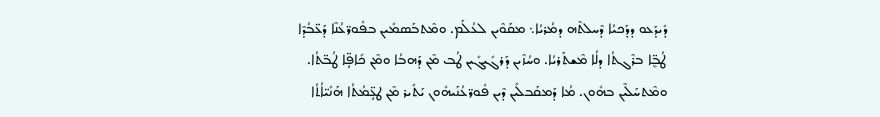ܕܺܝܕܰܥܘ ܕܕܰܟܝܳܐ ܕܶܚܠܬܶܗ ܕܡܳܪܝܳܐ܆ ܡܩܰܘܶܝܢ ܠܥܳܠܰܡ. ܘܡܶܬܒܰܣܡܺܝܢ ܒܦܽܘܪ̈ܥܳܢܶܐ ܕܰܥ̈ܒܳܕܶܐ ܛܳܒܷ̈ܐ ܒܪܶܓܬܳܐ ܕܠܳܐ ܡܶܫܬܰܪܝܳܐ. ܘܚܳܙܶܝܢ ܕܰܪܓܺܝܓܺܝܢ ܛܳܒ ܡܶܢ ܕܰܗܒܳܐ ܘܡܶܢ ܟܺܐܦܴ̈ܐ ܛܳܒ̈ܬܳܐ. ܘܡܶܬܚܰܠܶܝܢ ܒܗܽܘܢ. ܡܳܐ ܕܰܡܩܰܒܠܺܝܢ ܕܶܝܢ ܦܽܘܪ̈ܥܳܢܰܝܗܽܘܢ ܝܰܬܺܝܪ ܡܶܢ ܛܥܴ̈ܡܳܬܳܐ ܗܰܢܺܝ̈ܐܳܬܳܐ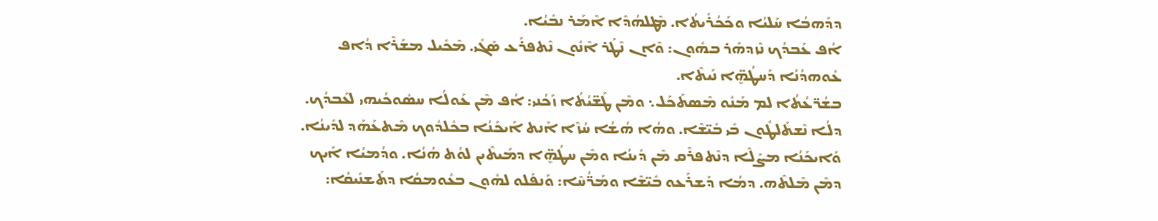ܕܕܰܗܒܳܐ ܚܰܠܝܳܐ ܘܟܰܟܳܪܺܝܬܳܐ. ܡܶܛܠܗܳܕܶܐ ܐܶܡܰܪ ܢܒܺܝܳܐ.
ܐܳܦ ܥܰܒܕܳܟ ܢܶܙܕܗܰܪ ܒܗܽܘܢ: ܘܶܐܢ ܢܶܛܰܪ ܐܶܢܽܘܢ ܢܶܬܦܪܰܥ ܣܰܓܺܝ. ܡܶܟܺܝܠ ܡܫܰܪܶܐ ܕܳܐܦ ܥܽܘܗܕܳܢܳܐ ܕܰܚܛܳܗܷ̈ܐ ܢܰܝܬܶܐ.
ܒܫܳܪ̈ܥܳܬܳܐ ܠܡ ܡܰܢܽܘ ܡܶܣܬܰܟܰܠ܆ ܘܡܶܢ ܛܰܫ̈ܝܳܬܳܐ ܙܰܟܳܢܝ: ܐܳܦ ܡܶܢ ܥܰܘܠܳܐ ܚܣܽܘܟܳܝܗܝ ܠܥܰܒܕܳܟ. ܕܠܳܐ ܢܶܫܬܰܠܛܽܘܢ ܒܺܝ ܒܺܝ̈ܫܶܐ. ܘܗܳܐ ܗܳܫܳܐ ܚܳܙܶܐ ܐܰܢܬ ܐܰܝܟܰܢܳܐ ܒܟܽܠܕܽܘܟ ܡܶܬܥܰܗܰܕ ܠܕܺܝܢܳܐ. ܘܰܐܝܟܰܢܳܐ ܡܨܰܠܶܐ ܕܢܶܬܦܪܶܩ ܡܶܢ ܕܺܝܢܳܐ ܘܡܶܢ ܚܛܳܗܷ̈ܐ ܕܡܰܝܬܶܝܢ ܠܘܳܬ ܗܳܢܳܐ. ܘܕܳܡܝܳܐ ܐܰܝܟ ܕܡܶܢ ܡܶܠܬܶܗ. ܕܡܳܐ ܕܰܫܪܰܥܘ ܒܺܝ̈ܫܶܐ ܘܡܰܪ̈ܳܚܶܐ: ܘܰܢܦܰܠܘ ܠܗܽܘܢ ܒܥܽܘܡܩܳܐ ܕܬܰܫܢܺܝܩܳܐ: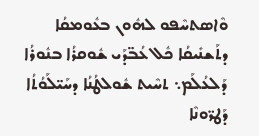ܘܶܐܣܬܚܶܦܘ ܠܗܽܘܢ ܒܥܽܘܡܩܳܐ ܕܬܰܫܢܺܝܩܳܐ ܟܽܠ ܥܳܒ̈ܕܰܝ ܫܽܘܩܪܳܐ ܒܢܽܘܪܳܐ ܕܰܠܥܳܠܰܡ܆ ܬܚܶܝܬ ܫܽܘܠܛܳܢܳܐ ܕܚܰܝ̈ܠܰܘܳܬܳܐ ܕܰܛܪ̈ܘܢܶܐ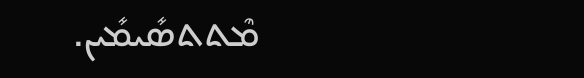ܡܶܬܬܣܺܝܡܺܝܢ.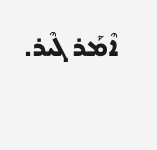ܐܶܡܰܪ ܓܶܝܪ.